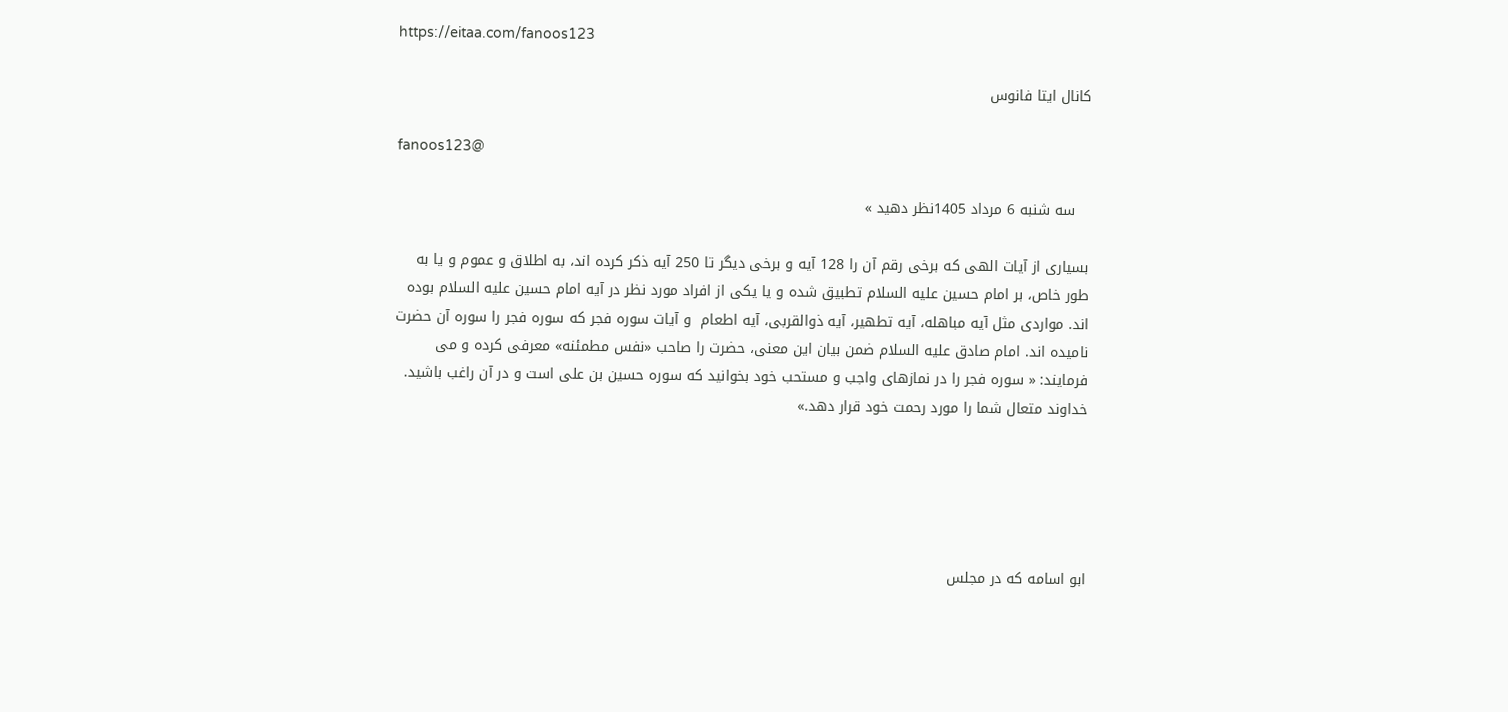https://eitaa.com/fanoos123

کانال ایتا فانوس

fanoos123@

   سه شنبه 6 مرداد 1405نظر دهید »

بسیاری از آیات الهی که برخی رقم آن را 128 آیه و برخی دیگر تا 250 آیه ذکر کرده اند، به اطلاق و عموم و یا به طور خاص، بر امام حسین علیه السلام تطبیق شده و یا یکی از افراد مورد نظر در آیه امام حسین علیه السلام بوده اند. مواردی مثل آیه مباهله، آیه تطهیر، آیه ذوالقربی، آیه اطعام  و آیات سوره فجر که سوره فجر را سوره آن حضرت نامیده اند. امام صادق علیه السلام ضمن بیان این معنی، حضرت را صاحب «نفس مطمئنه» معرفی کرده و می فرمایند: « سوره فجر را در نمازهای واجب و مستحب خود بخوانید که سوره حسین بن علی است و در آن راغب باشید. خداوند متعال شما را مورد رحمت خود قرار دهد.»





ابو اسامه که در مجلس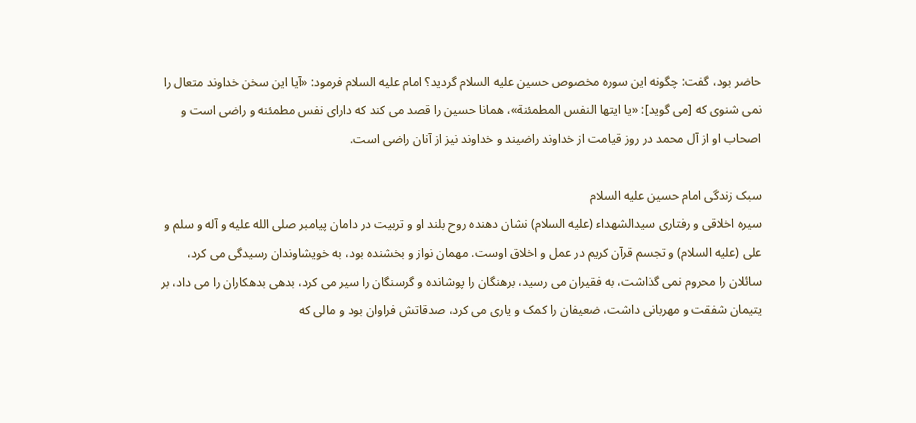حاضر بود، گفت: چگونه این سوره مخصوص حسین علیه السلام گردید؟ امام علیه السلام فرمود: «آیا این سخن خداوند متعال را نمی شنوی که [می گوید]: «یا ایتها النفس المطمئنة»، همانا حسین را قصد می کند که دارای نفس مطمئنه و راضی است و اصحاب او از آل محمد در روز قیامت از خداوند راضیند و خداوند نیز از آنان راضی است.

سبک زندگی امام حسین علیه السلام
سیره اخلاقی و رفتاری سیدالشهداء (علیه السلام) نشان دهنده روح بلند او و تربیت در دامان پیامبر صلی الله علیه و آله و سلم و علی (علیه السلام) و تجسم قرآن کریم در عمل و اخلاق اوست. مهمان نواز و بخشنده بود، به خویشاوندان رسیدگی می کرد، سائلان را محروم نمی گذاشت، به فقیران می رسید، برهنگان را پوشانده و گرسنگان را سیر می کرد، بدهی بدهکاران را می داد، بر یتیمان شفقت و مهربانی داشت، ضعیفان را کمک و یاری می کرد، صدقاتش فراوان بود و مالی که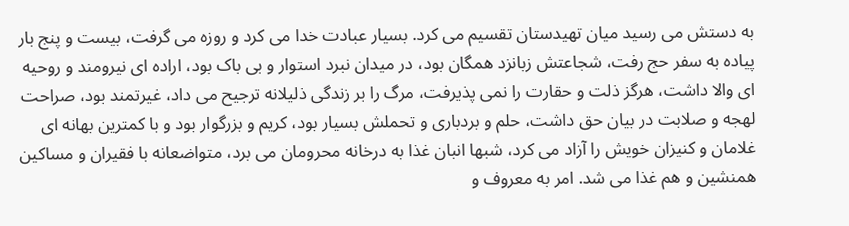به دستش می رسید میان تهیدستان تقسیم می کرد. بسیار عبادت خدا می کرد و روزه می گرفت، بیست و پنج بار پیاده به سفر حج رفت، شجاعتش زبانزد همگان بود، در میدان نبرد استوار و بی باک بود، اراده ای نیرومند و روحیه ای والا داشت، هرگز ذلت و حقارت را نمی پذیرفت، مرگ را بر زندگی ذلیلانه ترجیح می داد، غیرتمند بود، صراحت لهجه و صلابت در بیان حق داشت، حلم و بردباری و تحملش بسیار بود، کریم و بزرگوار بود و با کمترین بهانه ای غلامان و کنیزان خویش را آزاد می کرد، شبها انبان غذا به درخانه محرومان می برد، متواضعانه با فقیران و مساکین همنشین و هم غذا می شد. امر به معروف و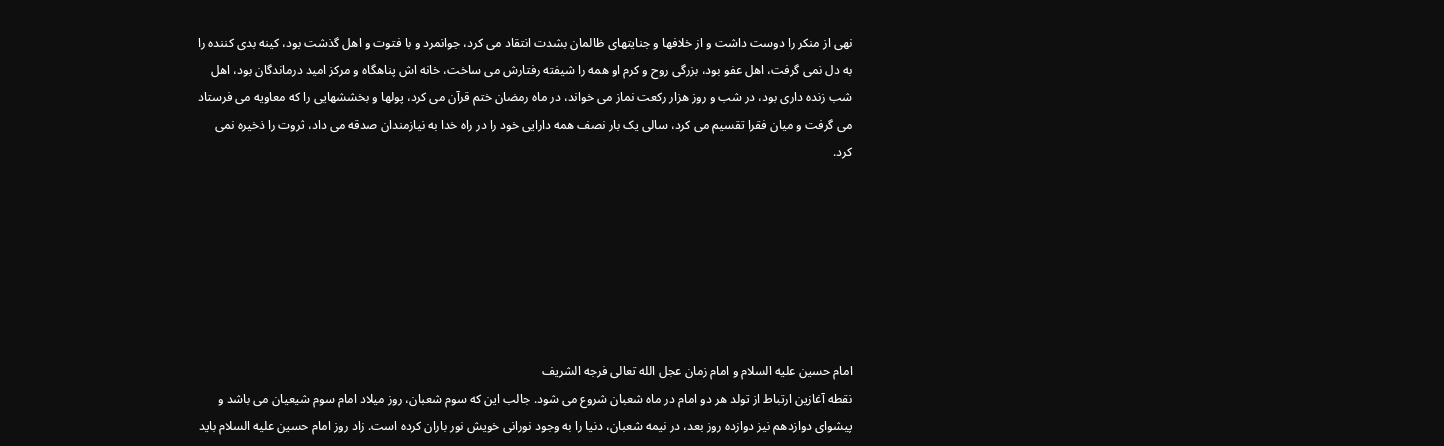نهی از منکر را دوست داشت و از خلافها و جنایتهای ظالمان بشدت انتقاد می کرد، جوانمرد و با فتوت و اهل گذشت بود، کینه بدی کننده را به دل نمی گرفت، اهل عفو بود، بزرگی روح و کرم او همه را شیفته رفتارش می ساخت، خانه اش پناهگاه و مرکز امید درماندگان بود، اهل شب زنده داری بود، در شب و روز هزار رکعت نماز می خواند، در ماه رمضان ختم قرآن می کرد، پولها و بخششهایی را که معاویه می فرستاد می گرفت و میان فقرا تقسیم می کرد، سالی یک بار نصف همه دارایی خود را در راه خدا به نیازمندان صدقه می داد، ثروت را ذخیره نمی کرد.







امام حسین علیه السلام و امام زمان عجل الله تعالی فرجه الشریف
نقطه آغازین ارتباط از تولد هر دو امام در ماه شعبان شروع می شود. جالب این که سوم شعبان، روز میلاد امام سوم شیعیان می باشد و پیشوای دوازدهم نیز دوازده روز بعد، در نیمه شعبان، دنیا را به وجود نورانی خویش نور باران کرده است. زاد روز امام حسین علیه السلام باید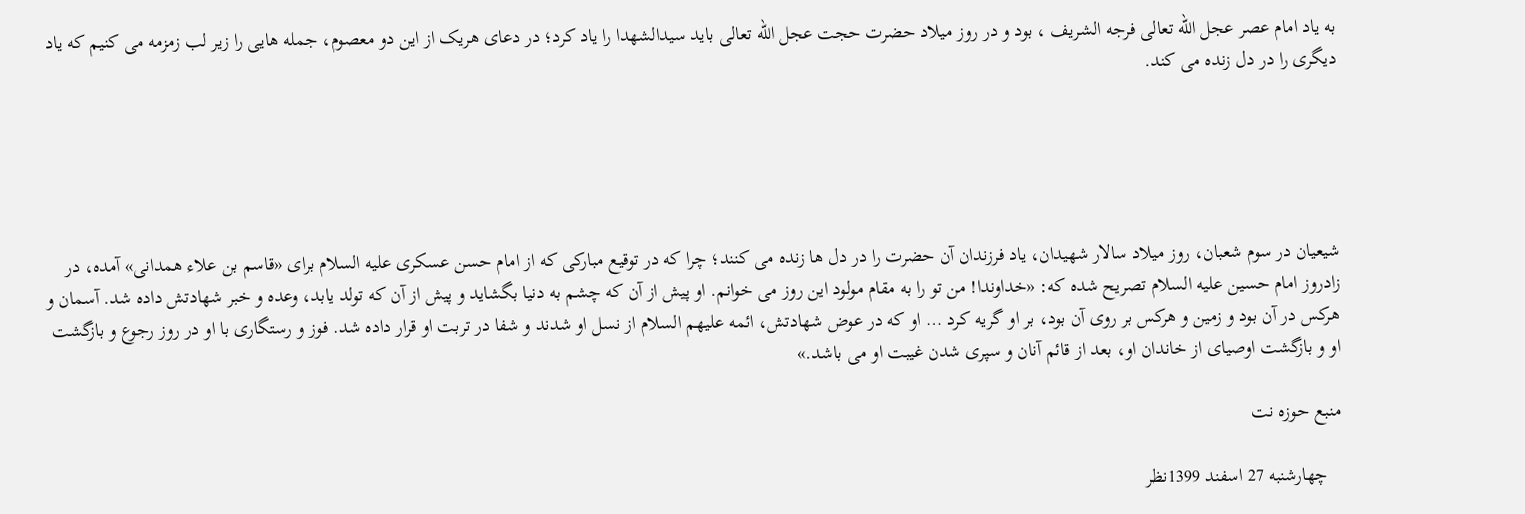به یاد امام عصر عجل الله تعالی فرجه الشریف ، بود و در روز میلاد حضرت حجت عجل الله تعالی باید سیدالشهدا را یاد کرد؛ در دعای هریک از این دو معصوم، جمله هایی را زیر لب زمزمه می کنیم که یاد دیگری را در دل زنده می کند.





شیعیان در سوم شعبان، روز میلاد سالار شهیدان، یاد فرزندان آن حضرت را در دل ها زنده می کنند؛ چرا که در توقیع مبارکی که از امام حسن عسکری علیه السلام برای «قاسم بن علاء همدانی» آمده، در زادروز امام حسین علیه السلام تصریح شده که: «خداوندا! من تو را به مقام مولود این روز می خوانم. او پیش از آن که چشم به دنیا بگشاید و پیش از آن که تولد یابد، وعده و خبر شهادتش داده شد. آسمان و هرکس در آن بود و زمین و هرکس بر روی آن بود، بر او گریه کرد … او که در عوض شهادتش، ائمه علیهم السلام از نسل او شدند و شفا در تربت او قرار داده شد. فوز و رستگاری با او در روز رجوع و بازگشت او و بازگشت اوصیای از خاندان او، بعد از قائم آنان و سپری شدن غیبت او می باشد.»

منبع حوزه نت

   چهارشنبه 27 اسفند 1399نظر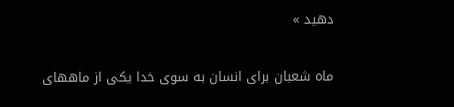دهید »

ماه شعبان براى انسان به سوى خدا یکى از ماههاى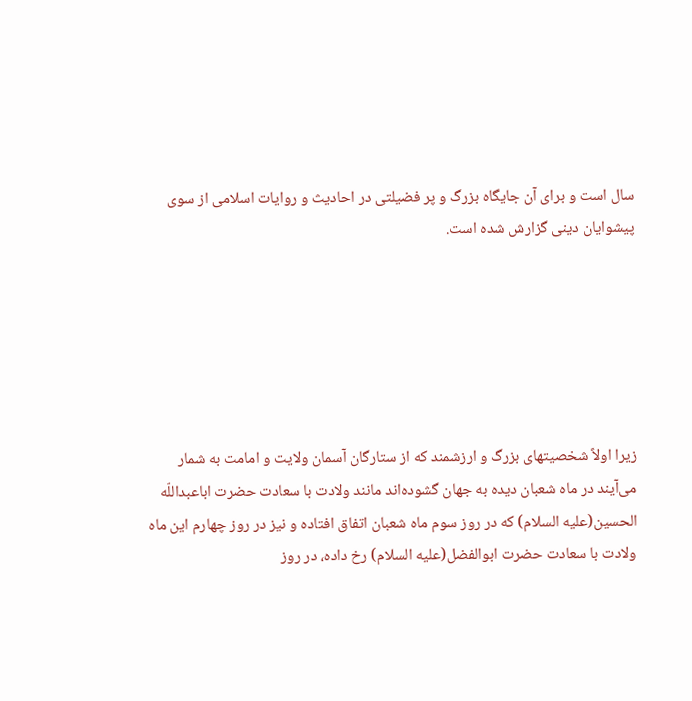سال است و براى آن جایگاه بزرگ و پر فضیلتى در احادیث و روایات اسلامى از سوى پیشوایان دینى گزارش شده است.






زیرا اولاً شخصیتهاى بزرگ و ارزشمند که از ستارگان آسمان ولایت و امامت به شمار می‌آیند در ماه شعبان دیده به جهان گشوده‌اند مانند ولادت با سعادت حضرت اباعبداللّه الحسین(علیه السلام) که در روز سوم ماه شعبان اتفاق افتاده و نیز در روز چهارم این ماه ولادت با سعادت حضرت ابوالفضل(علیه السلام) رخ داده، در روز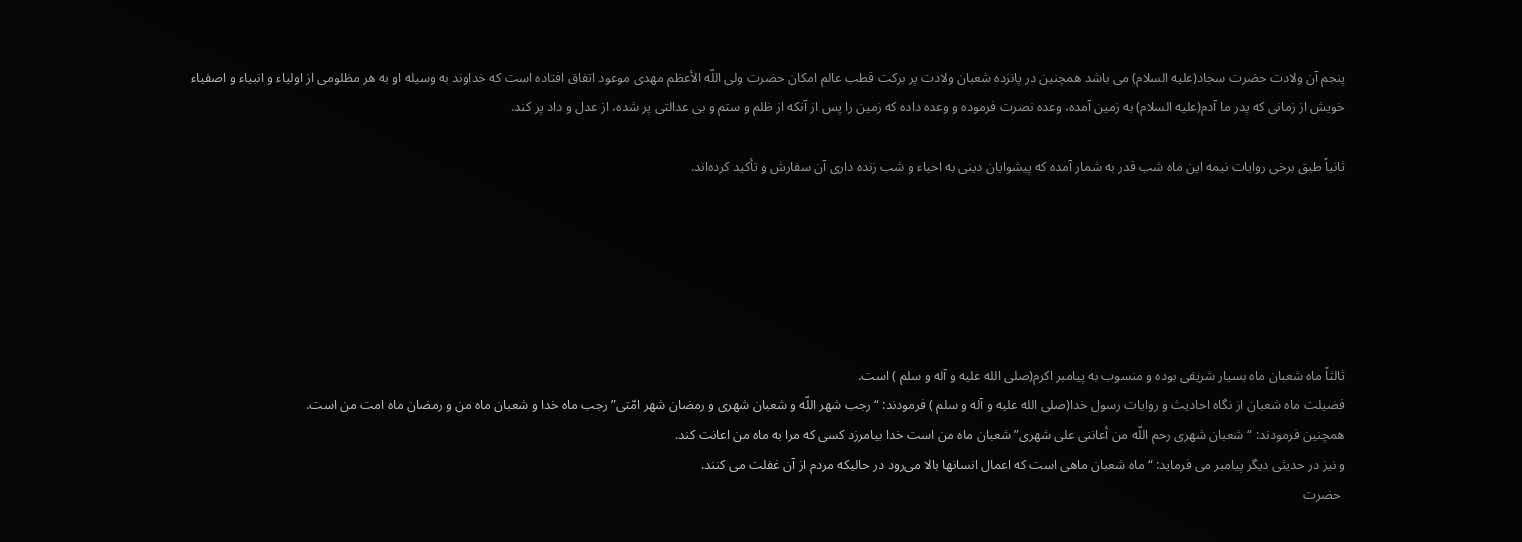پنجم آن ولادت حضرت سجاد(علیه السلام) مى باشد همچنین در پانزده شعبان ولادت پر برکت قطب عالم امکان حضرت ولى اللّه الأعظم مهدى موعود اتفاق افتاده است که خداوند به وسیله او به هر مظلومى از اولیاء و انبیاء و اصفیاء خویش از زمانى که پدر ما آدم(علیه السلام) به زمین آمده، وعده نصرت فرموده و وعده داده که زمین را پس از آنکه از ظلم و ستم و بى عدالتى پر شده، از عدل و داد پر کند.

ثانیاً طبق برخى روایات نیمه این ماه شب قدر به شمار آمده که پیشوایان دینى به احیاء و شب زنده دارى آن سفارش و تأکید کرده‌اند.






ثالثاً ماه شعبان ماه بسیار شریفى بوده و منسوب به پیامبر اکرم(صلی الله علیه و آله و سلم ) است.
فضیلت ماه شعبان از نگاه احادیث و روایات رسول خدا(صلی الله علیه و آله و سلم ) فرمودند: “رجب شهر اللّه و شعبان شهرى و رمضان شهر امّتى” رجب ماه خدا و شعبان ماه من و رمضان ماه امت من است.
همچنین فرمودند: “شعبان شهرى رحم اللّه من أعاننى على شهرى” شعبان ماه من است خدا بیامرزد کسى که مرا به ماه من اعانت کند.
و نیز در حدیثى دیگر پیامبر مى فرماید: “ماه شعبان ماهى است که اعمال انسانها بالا می‌رود در حالیکه مردم از آن غفلت مى کنند.
 حضرت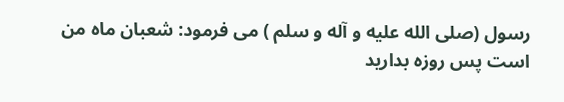رسول (صلی الله علیه و آله و سلم ) مى فرمود: شعبان ماه من است پس روزه بدارید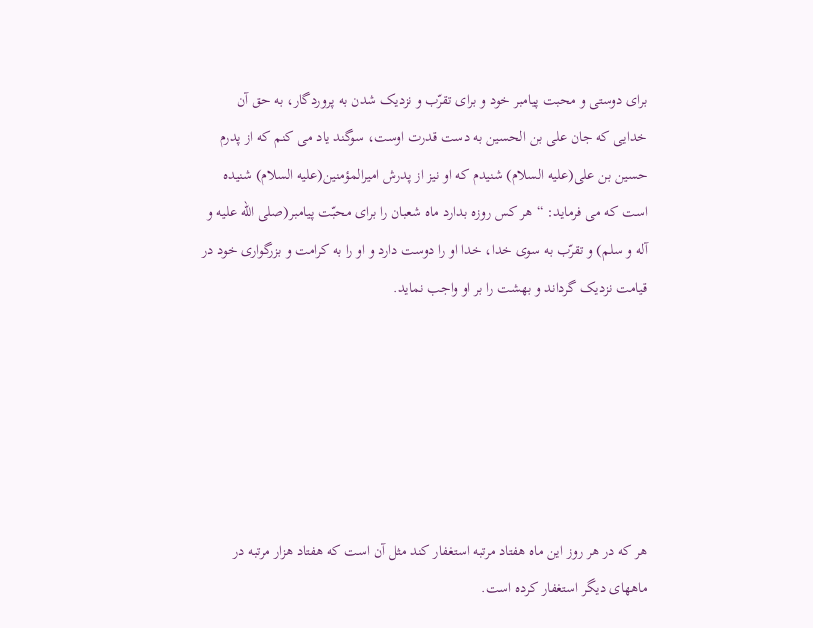براى دوستى و محبت پیامبر خود و براى تقرّب و نزدیک شدن به پروردگار، به حق آن خدایى که جان على بن الحسین به دست قدرت اوست، سوگند یاد مى کنم که از پدرم حسین بن على(علیه السلام) شنیدم که او نیز از پدرش امیرالمؤمنین(علیه السلام) شنیده است که مى فرماید: “هر کس روزه بدارد ماه شعبان را براى محبّت پیامبر(صلی الله علیه و آله و سلم) و تقرّب به سوى خدا، خدا او را دوست دارد و او را به کرامت و بزرگوارى خود در قیامت نزدیک گرداند و بهشت را بر او واجب نماید.






هر که در هر روز این ماه هفتاد مرتبه استغفار کند مثل آن است که هفتاد هزار مرتبه در ماههاى دیگر استغفار کرده است.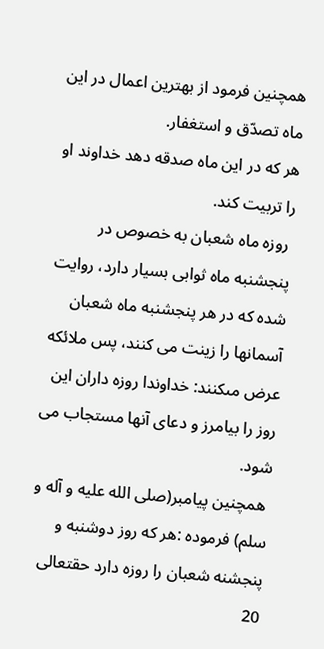همچنین فرمود از بهترین اعمال در این ماه تصدّق و استغفار.
هر که در این ماه صدقه دهد خداوند او را تربیت کند.
 روزه ماه شعبان به خصوص در پنجشنبه ماه ثوابى بسیار دارد، روایت شده که در هر پنجشنبه ماه شعبان آسمانها را زینت مى کنند، پس ملائکه عرض مىکنند: خداوندا روزه داران این روز را بیامرز و دعاى آنها مستجاب مى شود.
 همچنین پیامبر(صلی الله علیه و آله و سلم) فرموده :هر که روز دوشنبه و پنجشنه شعبان را روزه دارد حقتعالى 20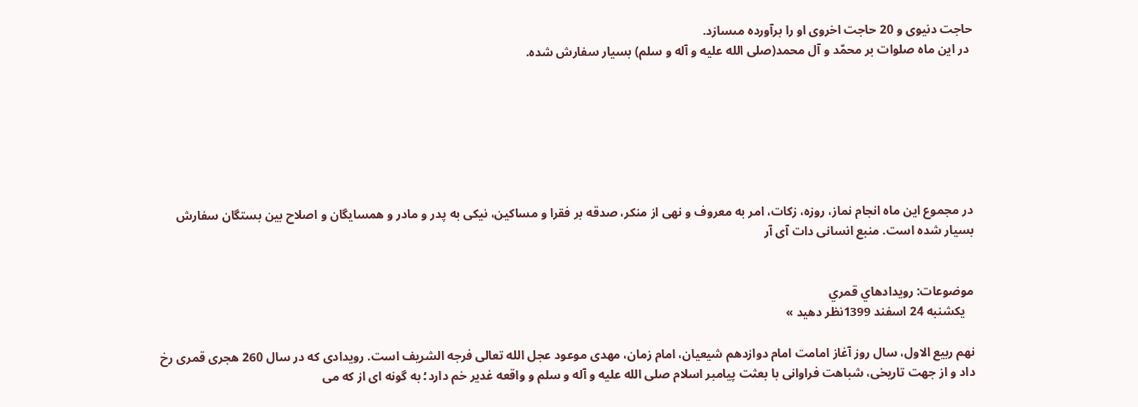حاجت دنیوى و 20 حاجت اخروى او را برآورده مىسازد.
 در این ماه صلوات بر محمّد و آل محمد(صلی الله علیه و آله و سلم) بسیار سفارش شده.







در مجموع این ماه انجام نماز، روزه، زکات، امر به معروف و نهى از منکر، صدقه بر فقرا و مساکین، نیکى به پدر و مادر و همسایگان و اصلاح بین بستگان سفارش بسیار شده است. منبع انسانی دات آی آر


موضوعات: رويدادهاي قمري
   یکشنبه 24 اسفند 1399نظر دهید »

نهم ربیع الاول، سال روز آغاز امامت امام دوازدهم شیعیان، امام زمان، مهدی موعود عجل الله تعالی فرجه الشریف است. رویدادی که در سال 260 هجری قمری رخ داد و از جهت تاریخی، شباهت فراوانی با بعثت پیامبر اسلام صلی الله علیه و آله و سلم و واقعه غدیر خم دارد؛ به گونه ای از که می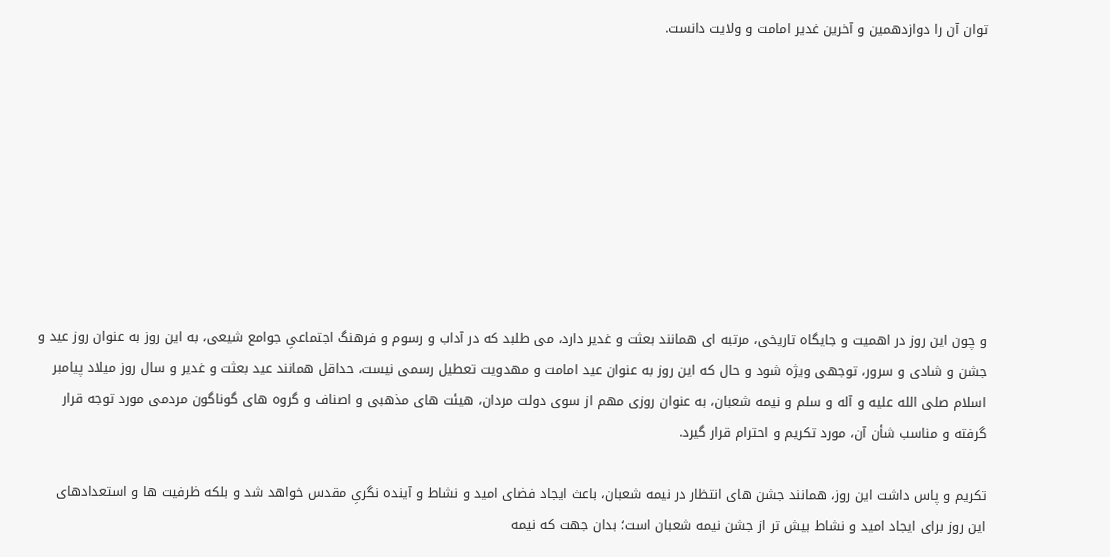توان آن را دوازدهمین و آخرین غدیر امامت و ولایت دانست.









و چون این روز در اهمیت و جایگاه تاریخی، مرتبه ای همانند بعثت و غدیر دارد، می طلبد که در آداب و رسوم و فرهنگ اجتماعیِ جوامع شیعی، به این روز به عنوان روز عید و جشن و شادی و سرور، توجهی ویژه شود و حال که این روز به عنوان عید امامت و مهدویت تعطیل رسمی نیست، حداقل همانند عید بعثت و غدیر و سال روز میلاد پیامبر اسلام صلی الله علیه و آله و سلم و نیمه شعبان، به عنوان روزی مهم از سوی دولت مردان، هیئت های مذهبی و اصناف و گروه های گوناگون مردمی مورد توجه قرار گرفته و مناسب شأن آن، مورد تکریم و احترام قرار گیرد.

تکریم و پاس داشت این روز، همانند جشن های انتظار در نیمه شعبان، باعث ایجاد فضای امید و نشاط و آینده نگریِ مقدس خواهد شد و بلکه ظرفیت ها و استعدادهای این روز برای ایجاد امید و نشاط بیش تر از جشن نیمه شعبان است؛ بدان جهت که نیمه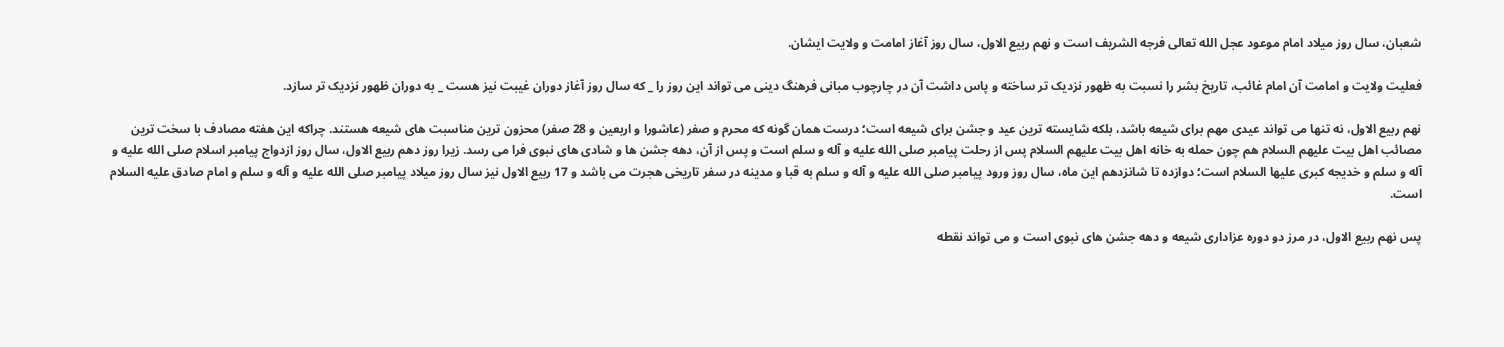شعبان، سال روز میلاد امام موعود عجل الله تعالی فرجه الشریف است و نهم ربیع الاول، سال روز آغاز امامت و ولایت ایشان.

فعلیت ولایت و امامت آن امام غائب، تاریخ بشر را نسبت به ظهور نزدیک تر ساخته و پاس داشت آن در چارچوب مبانی فرهنگ دینی می تواند این روز را _ که سال روز آغاز دوران غیبت نیز هست _ به دوران ظهور نزدیک تر سازد.

نهم ربیع الاول، نه تنها می تواند عیدی مهم برای شیعه باشد، بلکه شایسته ترین عید و جشن برای شیعه است؛ درست همان گونه که محرم و صفر (عاشورا و اربعین و 28 صفر) محزون ترین مناسبت های شیعه هستند. چراکه این هفته مصادف با سخت ترین مصائب اهل بیت علیهم السلام هم چون حمله به خانه اهل بیت علیهم السلام پس از رحلت پیامبر صلی الله علیه و آله و سلم است و پس از آن، دهه جشن ها و شادی های نبوی فرا می رسد. زیرا روز دهم ربیع الاول، سال روز ازدواج پیامبر اسلام صلی الله علیه و آله و سلم و خدیجه کبری علیها السلام است؛ دوازده تا شانزدهم این ماه، سال روز ورود پیامبر صلی الله علیه و آله و سلم به قبا و مدینه در سفر تاریخی هجرت می باشد و 17 ربیع الاول نیز سال روز میلاد پیامبر صلی الله علیه و آله و سلم و امام صادق علیه السلام است.

پس نهم ربیع الاول، در مرز دو دوره عزاداری شیعه و دهه جشن های نبوی است و می تواند نقطه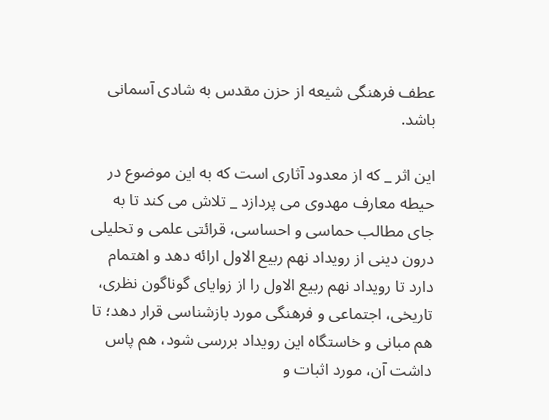عطف فرهنگی شیعه از حزن مقدس به شادی آسمانی باشد.

این اثر _ که از معدود آثاری است که به این موضوع در حیطه معارف مهدوی می پردازد _ تلاش می کند تا به جای مطالب حماسی و احساسی، قرائتی علمی و تحلیلی درون دینی از رویداد نهم ربیع الاول ارائه دهد و اهتمام دارد تا رویداد نهم ربیع الاول را از زوایای گوناگون نظری، تاریخی، اجتماعی و فرهنگی مورد بازشناسی قرار دهد؛ تا هم مبانی و خاستگاه این رویداد بررسی شود، هم پاس داشت آن، مورد اثبات و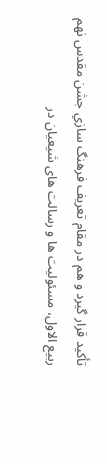تأکید قرار گیرد و هم در مقام تعریف فرهنگ سازیِ جشن مقدس نهم ربیع الاول، مسئولیت ها و رسالت های شیعیان در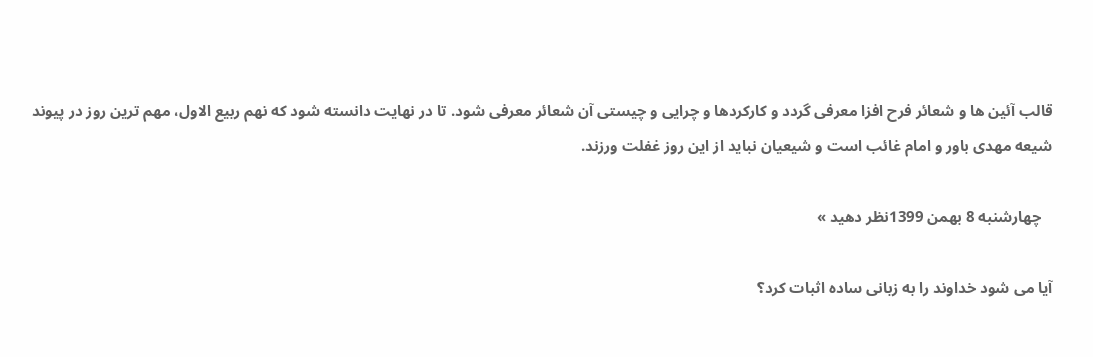قالب آئین ها و شعائر فرح افزا معرفی گردد و کارکردها و چرایی و چیستی آن شعائر معرفی شود. تا در نهایت دانسته شود که نهم ربیع الاول، مهم ترین روز در پیوند شیعه مهدی باور و امام غائب است و شیعیان نباید از این روز غفلت ورزند.

   چهارشنبه 8 بهمن 1399نظر دهید »

آیا می شود خداوند را به زبانی ساده اثبات کرد؟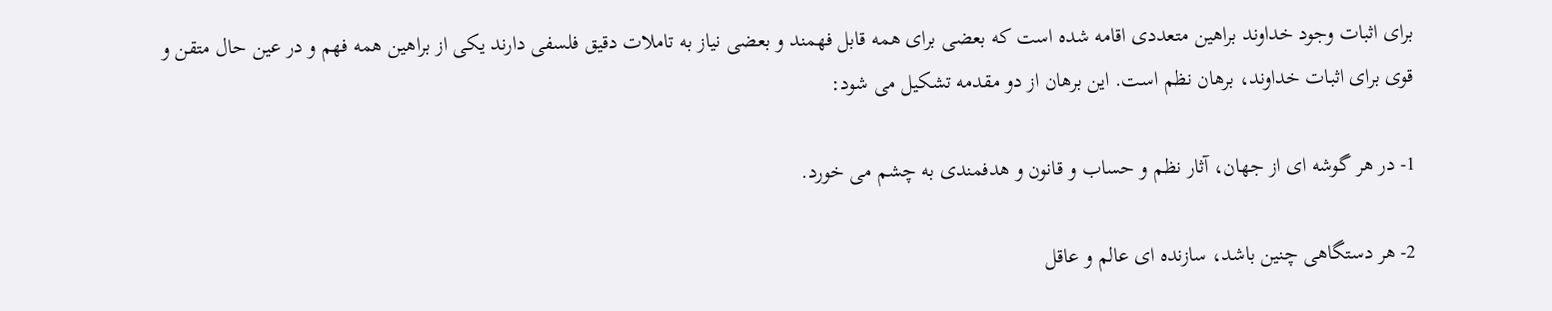برای اثبات وجود خداوند براهین متعددی اقامه شده است که بعضی برای همه قابل فهمند و بعضی نیاز به تاملات دقیق فلسفی دارند یکی از براهین همه فهم و در عین حال متقن و قوی برای اثبات خداوند، برهان نظم است. این برهان از دو مقدمه تشکیل می شود:

1- در هر گوشه ای از جهان، آثار نظم و حساب و قانون و هدفمندی به چشم می خورد.

2- هر دستگاهی چنین باشد، سازنده ای عالم و عاقل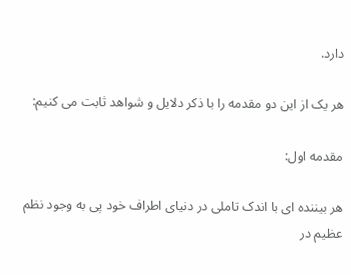دارد.

هر یک از این دو مقدمه را با ذکر دلایل و شواهد ثابت می کنیم:

مقدمه اول:

هر بیننده ای با اندک تاملی در دنیای اطراف خود پی به وجود نظم عظیم در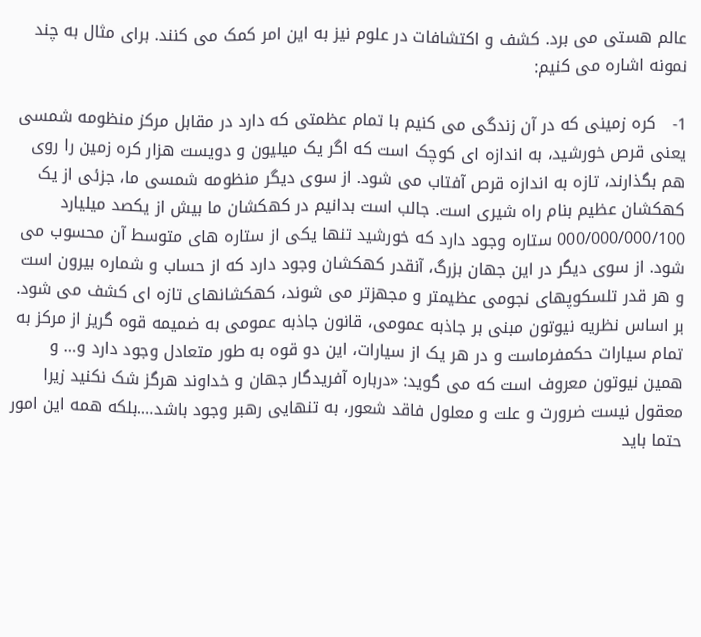عالم هستی می برد. کشف و اکتشافات در علوم نیز به این امر کمک می کنند. برای مثال به چند نمونه اشاره می کنیم:

1-   کره زمینی که در آن زندگی می کنیم با تمام عظمتی که دارد در مقابل مرکز منظومه شمسی یعنی قرص خورشید، به اندازه ای کوچک است که اگر یک میلیون و دویست هزار کره زمین را روی هم بگذارند، تازه به اندازه قرص آفتاب می شود. از سوی دیگر منظومه شمسی ما، جزئی از یک کهکشان عظیم بنام راه شیری است. جالب است بدانیم در کهکشان ما بیش از یکصد میلیارد 000/000/000/100 ستاره وجود دارد که خورشید تنها یکی از ستاره های متوسط آن محسوب می شود. از سوی دیگر در این جهان بزرگ، آنقدر کهکشان وجود دارد که از حساب و شماره بیرون است و هر قدر تلسکوپهای نجومی عظیمتر و مجهزتر می شوند، کهکشانهای تازه ای کشف می شود. بر اساس نظریه نیوتون مبنی بر جاذبه عمومی، قانون جاذبه عمومی به ضمیمه قوه گریز از مرکز به تمام سیارات حکمفرماست و در هر یک از سیارات، این دو قوه به طور متعادل وجود دارد و… و همین نیوتون معروف است که می گوید: «درباره آفریدگار جهان و خداوند هرگز شک نکنید زیرا معقول نیست ضرورت و علت و معلول فاقد شعور، به تنهایی رهبر وجود باشد….بلکه همه این امور حتما باید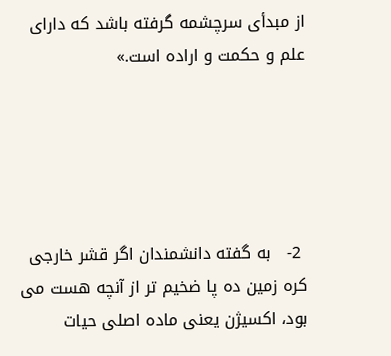از مبدأی سرچشمه گرفته باشد که دارای علم و حکمت و اراده است.»





 2-   به گفته دانشمندان اگر قشر خارجی کره زمین ده پا ضخیم تر از آنچه هست می بود، اکسیژن یعنی ماده اصلی حیات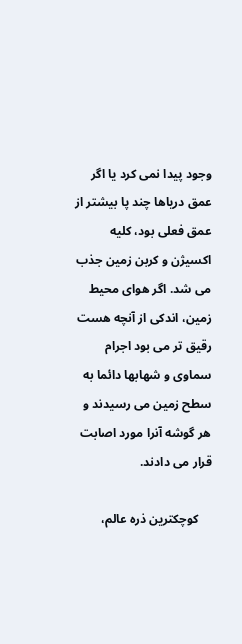وجود پیدا نمی کرد یا اگر عمق دریاها چند پا بیشتر از عمق فعلی بود، کلیه اکسیژن و کربن زمین جذب می شد. اگر هوای محیط زمین، اندکی از آنچه هست رقیق تر می بود اجرام سماوی و شهابها دائما به سطح زمین می رسیدند و هر گوشه آنرا مورد اصابت قرار می دادند.

    کوچکترین ذره عالم،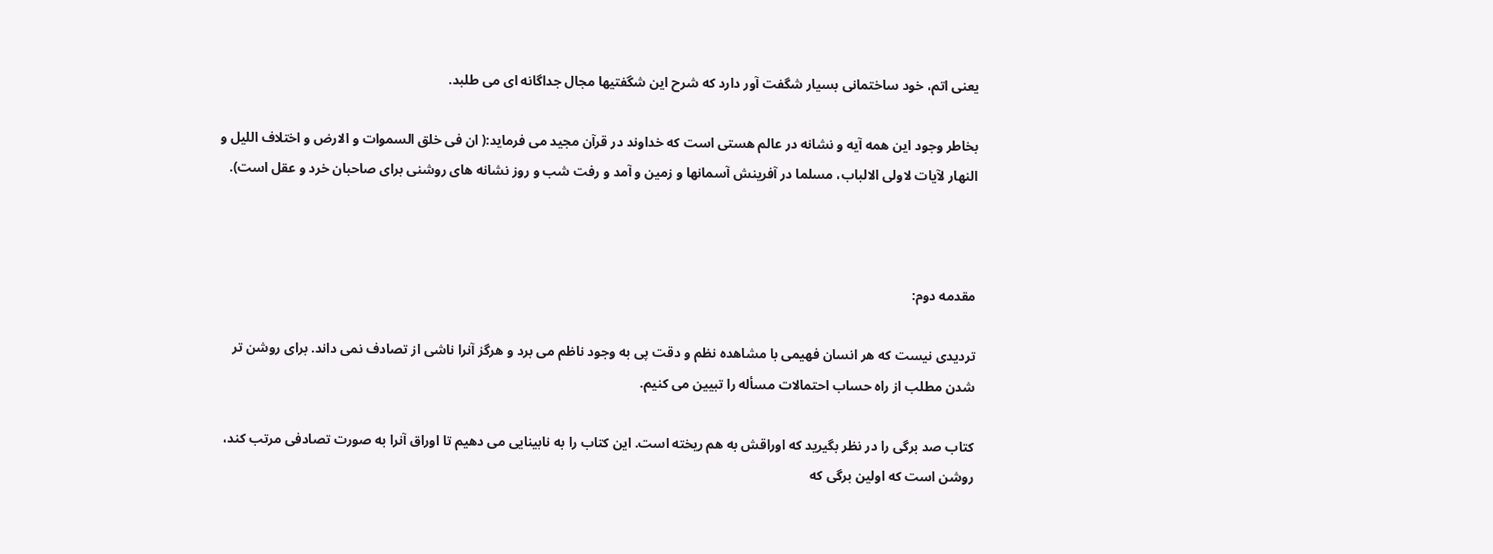یعنی اتم، خود ساختمانی بسیار شگفت آور دارد که شرح این شگفتیها مجال جداگانه ای می طلبد.

بخاطر وجود این همه آیه و نشانه در عالم هستی است که خداوند در قرآن مجید می فرماید:( ان فی خلق السموات و الارض و اختلاف اللیل و النهار لآیات لاولی الالباب، مسلما در آفرینش آسمانها و زمین و آمد و رفت شب و روز نشانه های روشنی برای صاحبان خرد و عقل است).



مقدمه دوم:

تردیدی نیست که هر انسان فهیمی با مشاهده نظم و دقت پی به وجود ناظم می برد و هرگز آنرا ناشی از تصادف نمی داند. برای روشن تر شدن مطلب از راه حساب احتمالات مسأله را تبیین می کنیم.

کتاب صد برگی را در نظر بگیرید که اوراقش به هم ریخته است. این کتاب را به نابینایی می دهیم تا اوراق آنرا به صورت تصادفی مرتب کند، روشن است که اولین برگی که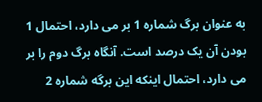به عنوان برگ شماره 1 بر می دارد، احتمال 1 بودن آن یک درصد است. آنگاه برگ دوم را بر می دارد، احتمال اینکه این برگه شماره 2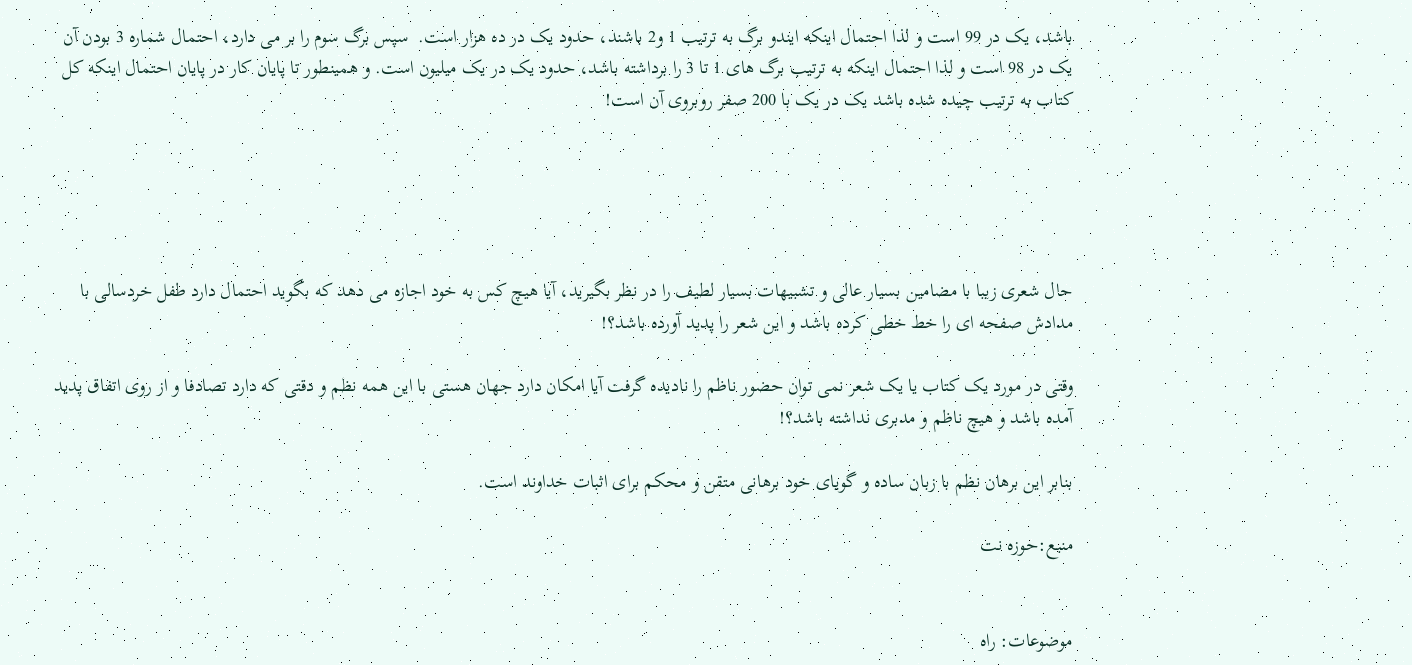باشد، یک در 99 است و لذا احتمال اینکه ایندو برگ به ترتیب 1 و2 باشند، حدود یک در ده هزار است.  سپس برگ سوم را بر می دارد، احتمال شماره 3 بودن آن یک در 98 است و لذا احتمال اینکه به ترتیب برگ های 1 تا 3 را برداشته باشد، حدود یک در یک میلیون است. و همینطور تا پایان کار در پایان احتمال اینکه کل کتاب به ترتیب چیده شده باشد یک در یک با 200 صفر روبروی آن است!





حال شعری زیبا با مضامین بسیار عالی و تشبیهات بسیار لطیف را در نظر بگیرید، آیا هیچ کس به خود اجازه می دهد که بگوید احتمال دارد طفل خردسالی با مدادش صفحه ای را خط خطی کرده باشد و این شعر را پدید آورده باشد؟!

وقتی در مورد یک کتاب یا یک شعر نمی توان حضور ناظم را نادیده گرفت آیا امکان دارد جهان هستی با این همه نظم و دقتی که دارد تصادفا و از روی اتفاق پدید آمده باشد و هیچ ناظم و مدبری نداشته باشد؟!

بنابر این برهان نظم با زبان ساده و گویای خود برهانی متقن و محکم برای اثبات خداوند است.

منبع:حوزه نت


موضوعات: راه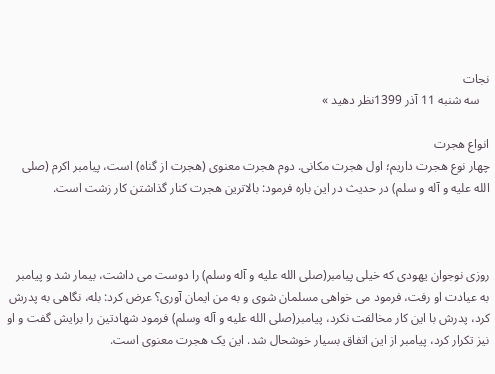نجات
   سه شنبه 11 آذر 1399نظر دهید »

انواع هجرت
چهار نوع هجرت داریم؛ اول هجرت مکانی. دوم هجرت معنوی (هجرت از گناه) است، پیامبر اکرم (صلی الله علیه و آله و سلم) در حدیث در این باره فرمود: بالاترین هجرت کنار گذاشتن کار زشت است.



روزی نوجوان یهودی که خیلی پیامبر(صلی الله علیه و آله وسلم) را دوست می داشت، بیمار شد و پیامبر به عیادت او رفت، فرمود می خواهی مسلمان شوی و به من ایمان آوری؟ عرض کرد: بله، نگاهی به پدرش کرد، پدرش با این کار مخالفت نکرد، پیامبر(صلی الله علیه و آله وسلم) فرمود شهادتین را برایش گفت و او نیز تکرار کرد، پیامبر از این اتفاق بسیار خوشحال شد. این یک هجرت معنوی است.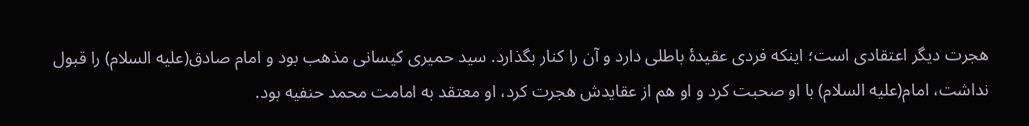هجرت دیگر اعتقادی است؛ اینکه فردی عقیدۀ باطلی دارد و آن را کنار بگذارد. سید حمیری کیسانی مذهب بود و امام صادق(علیه السلام) را قبول نداشت، امام(علیه السلام) با او صحبت کرد و او هم از عقایدش هجرت کرد، او معتقد به امامت محمد حنفیه بود.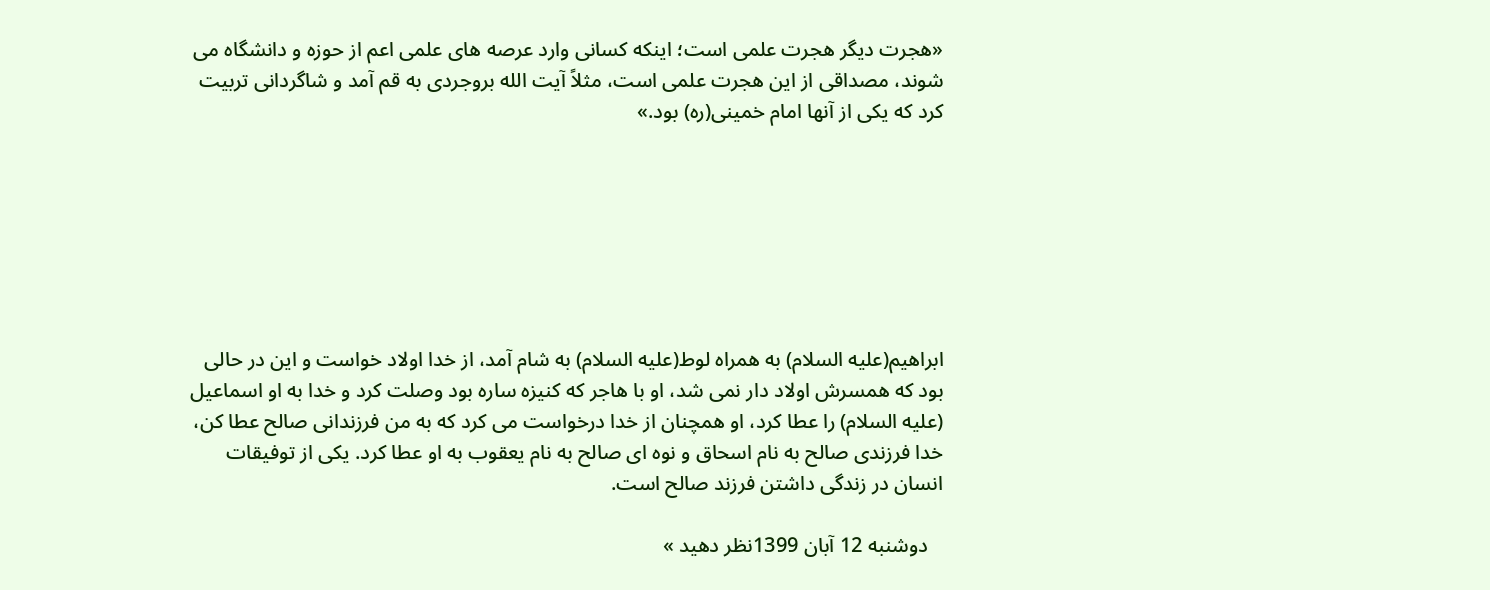«هجرت دیگر هجرت علمی است؛ اینکه کسانی وارد عرصه های علمی اعم از حوزه و دانشگاه می شوند، مصداقی از این هجرت علمی است، مثلاً آیت الله بروجردی به قم آمد و شاگردانی تربیت کرد که یکی از آنها امام خمینی(ره) بود.»







ابراهیم(علیه السلام) به همراه لوط(علیه السلام) به شام آمد، از خدا اولاد خواست و این در حالی بود که همسرش اولاد دار نمی شد، او با هاجر که کنیزه ساره بود وصلت کرد و خدا به او اسماعیل (علیه السلام) را عطا کرد، او همچنان از خدا درخواست می کرد که به من فرزندانی صالح عطا کن، خدا فرزندی صالح به نام اسحاق و نوه ای صالح به نام یعقوب به او عطا کرد. یکی از توفیقات انسان در زندگی داشتن فرزند صالح است.

   دوشنبه 12 آبان 1399نظر دهید »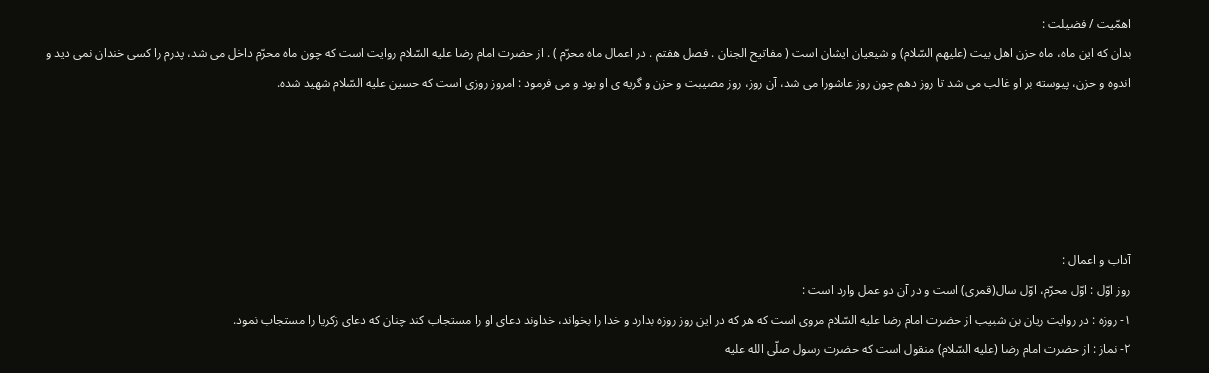اهمّیت / فضیلت :
بدان که این ماه، ماه حزن اهل بیت (علیهم السّلام) و شیعیان ایشان است ( مفاتیح الجنان . فصل هفتم . در اعمال ماه محرّم ) . از حضرت امام رضا علیه السّلام روایت است که چون ماه محرّم داخل می شد، پدرم را کسی خندان نمی دید و اندوه و حزن، پیوسته بر او غالب می شد تا روز دهم چون روز عاشورا می شد، آن روز، روز مصیبت و حزن و گریه ی او بود و می فرمود : امروز روزی است که حسین علیه السّلام شهید شده.





آداب و اعمال :
روز اوّل : اوّل محرّم، اوّل سال(قمری) است و در آن دو عمل وارد است :
۱- روزه : در روایت ریان بن شبیب از حضرت امام رضا علیه السّلام مروی است که هر که در این روز روزه بدارد و خدا را بخواند، خداوند دعای او را مستجاب کند چنان که دعای زکریا را مستجاب نمود.
۲- نماز : از حضرت امام رضا (علیه السّلام) منقول است که حضرت رسول صلّی الله علیه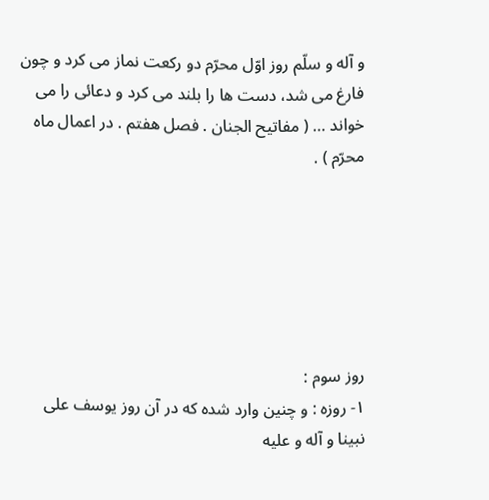و آله و سلّم روز اوّل محرّم دو رکعت نماز می کرد و چون فارغ می شد، دست ها را بلند می کرد و دعائی را می خواند … ( مفاتیح الجنان . فصل هفتم . در اعمال ماه محرّم ) .






روز سوم :
۱- روزه : و چنین وارد شده که در آن روز یوسف علی نبینا و آله و علیه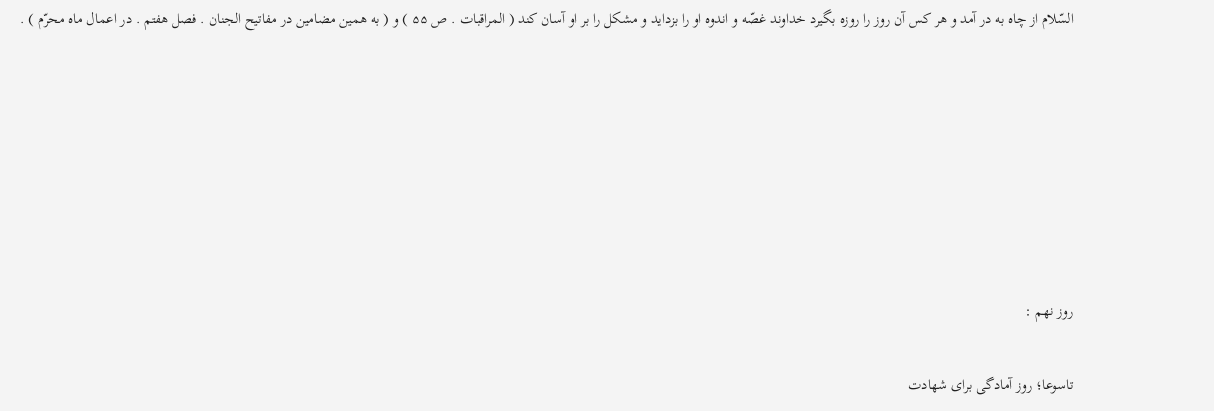السّلام از چاه به در آمد و هر کس آن روز را روزه بگیرد خداوند غصّه و اندوه او را بزداید و مشکل را بر او آسان کند ( المراقبات . ص ۵۵ ) و ( به همین مضامین در مفاتیح الجنان . فصل هفتم . در اعمال ماه محرّم ) .







روز نهم :

تاسوعا؛ روز آمادگی برای شهادت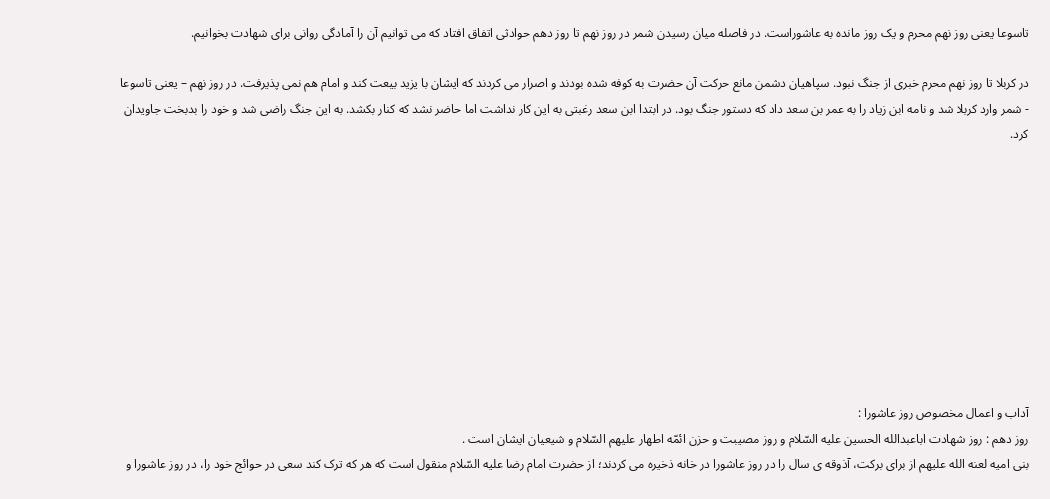تاسوعا یعنی روز نهم محرم و یک روز مانده به عاشوراست. در فاصله میان رسیدن شمر در روز نهم تا روز دهم حوادثی اتفاق افتاد که می توانیم آن را آمادگی روانی برای شهادت بخوانیم.

در کربلا تا روز نهم محرم خبری از جنگ نبود. سپاهیان دشمن مانع حرکت آن حضرت به کوفه شده بودند و اصرار می کردند که ایشان با یزید بیعت کند و امام هم نمی پذیرفت. در روز نهم – یعنی تاسوعا - شمر وارد کربلا شد و نامه ابن زیاد را به عمر بن سعد داد که دستور جنگ بود. در ابتدا ابن سعد رغبتی به این کار نداشت اما حاضر نشد که کنار بکشد. به این جنگ راضی شد و خود را بدبخت جاویدان کرد.










آداب و اعمال مخصوص روز عاشورا :
روز دهم : روز شهادت اباعبدالله الحسین علیه السّلام و روز مصیبت و حزن ائمّه اطهار علیهم السّلام و شیعیان ایشان است .
بنی امیه لعنه الله علیهم از برای برکت، آذوقه ی سال را در روز عاشورا در خانه ذخیره می کردند؛ از حضرت امام رضا علیه السّلام منقول است که هر که ترک کند سعی در حوائج خود را، در روز عاشورا و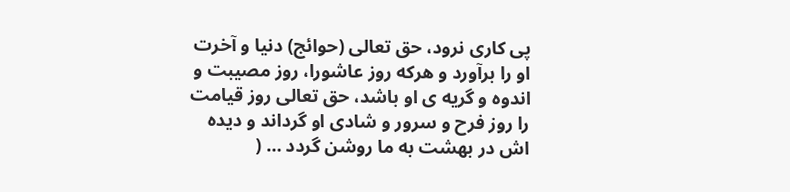پی کاری نرود، حق تعالی (حوائج) دنیا و آخرت او را برآورد و هرکه روز عاشورا، روز مصیبت و اندوه و گریه ی او باشد، حق تعالی روز قیامت را روز فرح و سرور و شادی او گرداند و دیده اش در بهشت به ما روشن گردد … (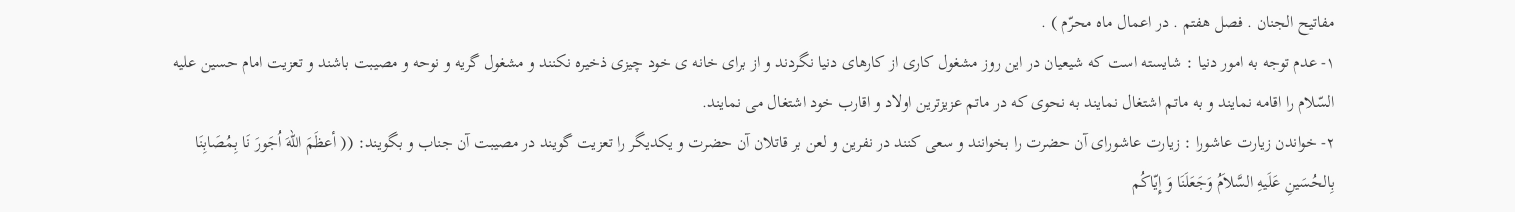مفاتیح الجنان . فصل هفتم . در اعمال ماه محرّم ) .
۱- عدم توجه به امور دنیا : شایسته است که شیعیان در این روز مشغول کاری از کارهای دنیا نگردند و از برای خانه ی خود چیزی ذخیره نکنند و مشغول گریه و نوحه و مصیبت باشند و تعزیت امام حسین علیه السّلام را اقامه نمایند و به ماتم اشتغال نمایند به نحوی که در ماتم عزیزترین اولاد و اقارب خود اشتغال می نمایند.
۲- خواندن زیارت عاشورا : زیارت عاشورای آن حضرت را بخوانند و سعی کنند در نفرین و لعن بر قاتلان آن حضرت و یکدیگر را تعزیت گویند در مصیبت آن جناب و بگویند: (( أعظَمَ اللهَ اُجَورَ نَا بِمُصَابِنَا بِالحُسَینِ عَلَیهِ السَّلاَمُ وَجَعَلَنَا وَ إِیّاکُم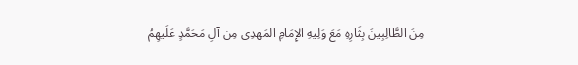مِنَ الطَّالِبِینَ بِثَارِهِ مَعَ وَلِیهِ الإِمَامِ المَهدِی مِن آلِ مَحَمَّدٍ عَلَیهِمُ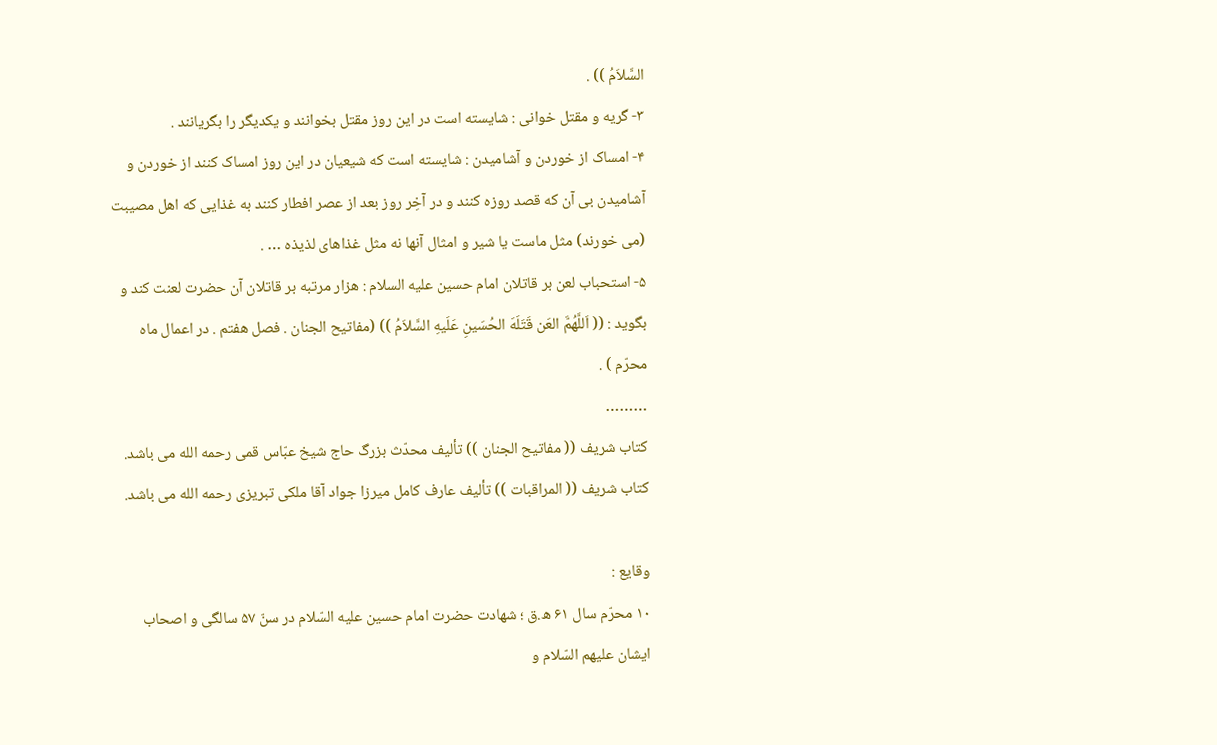السَّلاَمُ )) .
۳- گریه و مقتل خوانی : شایسته است در این روز مقتل بخوانند و یکدیگر را بگریانند .
۴- امساک از خوردن و آشامیدن : شایسته است که شیعیان در این روز امساک کنند از خوردن و آشامیدن بی آن که قصد روزه کنند و در آخِر روز بعد از عصر افطار کنند به غذایی که اهل مصیبت (می خورند) مثل ماست یا شیر و امثال آنها نه مثل غذاهای لذیذه … .
۵- استحباب لعن بر قاتلان امام حسین علیه السلام : هزار مرتبه بر قاتلان آن حضرت لعنت کند و بگوید : (( اَللَّهُمَّ العَن قَتَلَهَ الحُسَینِ عَلَیهِ السَّلاَمُ )) (مفاتیح الجنان . فصل هفتم . در اعمال ماه محرّم ) .
………
کتاب شریف (( مفاتیح الجنان )) تألیف محدّث بزرگ حاج شیخ عبّاس قمی رحمه الله می باشد.
کتاب شریف (( المراقبات )) تألیف عارف کامل میرزا جواد آقا ملکی تبریزی رحمه الله می باشد.

وقایع :
۱۰ محرّم سال ۶۱ ه.ق ؛ شهادت حضرت امام حسین علیه السّلام در سنّ ۵۷ سالگی و اصحاب ایشان علیهم السّلام و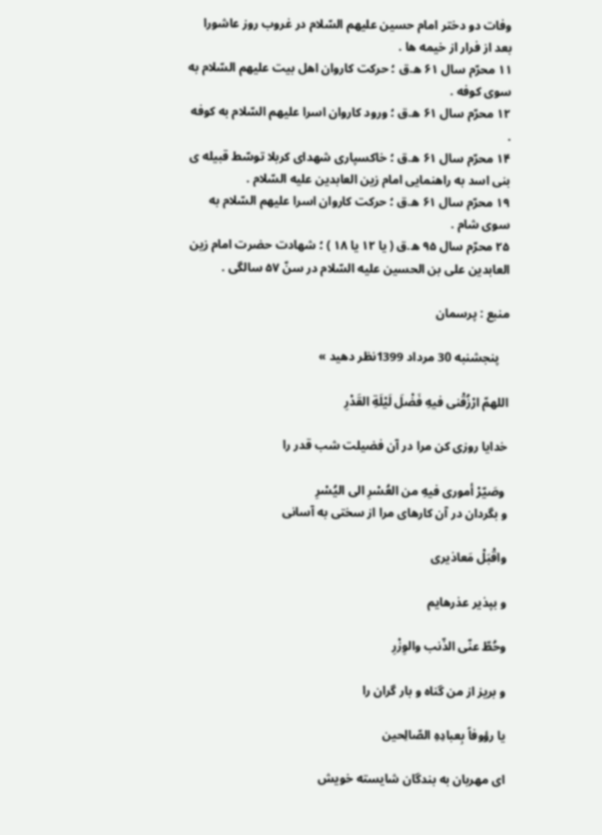وفات دو دختر امام حسین علیهم السّلام در غروب روز عاشورا بعد از فرار از خیمه ها .
۱۱ محرّم سال ۶۱ ه.ق ؛ حرکت کاروان اهل بیت علیهم السّلام به سوی کوفه .
۱۲ محرّم سال ۶۱ ه.ق ؛ ورود کاروان اسرا علیهم السّلام به کوفه .
۱۴ محرّم سال ۶۱ ه.ق ؛ خاکسپاری شهدای کربلا توسّط قبیله ی بنی اسد به راهنمایی امام زین العابدین علیه السّلام .
۱۹ محرّم سال ۶۱ ه.ق ؛ حرکت کاروان اسرا علیهم السّلام به سوی شام .
۲۵ محرّم سال ۹۵ ه.ق ( یا ۱۲ یا ۱۸ ) ؛ شهادت حضرت امام زین العابدین علی بن الحسین علیه السّلام در سنّ ۵۷ سالگی .

منبع : پرسمان

   پنجشنبه 30 مرداد 1399نظر دهید »

اللهمّ ارْزُقْنی فیهِ فَضْلَ لَیْلَةِ القَدْرِ

خدایا روزی کن مرا در آن فضیلت شب قدر را

 وصَیّرْ أموری فیهِ من العُسْرِ الی الیُسْرِ
و بگردان در آن کارهای مرا از سختی به آسانی

واقْبَلْ مَعاذیری

و بپذیر عذرهایم

وحُطّ عنّی الذّنب والوِزْرِ

و بریز از من گناه و بار گران را

یا رؤوفاً بِعبادِهِ الصّالِحین

ای مهربان به بندگان شایسته خویش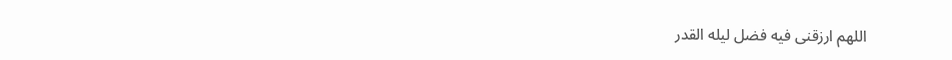اللهم ارزقنی فیه فضل لیله القدر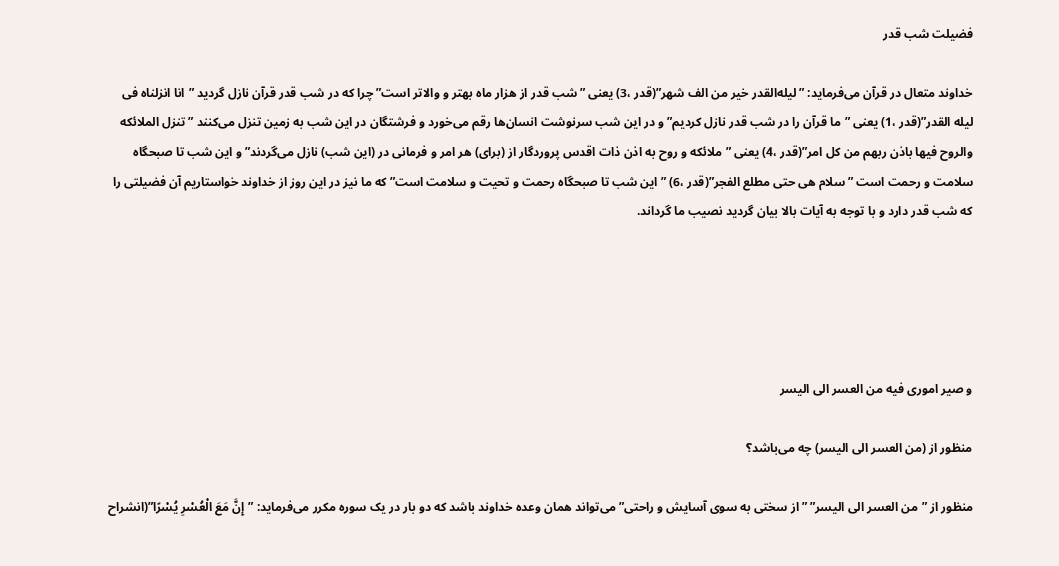فضیلت شب قدر

خداوند متعال در قرآن می‌فرماید: ”لیله‌القدر خیر من الف شهر”(قدر ،3) یعنی ”شب قدر از هزار ماه بهتر و والاتر است” چرا که در شب قدر قرآن نازل گردید ”انا انزلناه فی لیله القدر”(قدر ،1) یعنی ”ما قرآن را در شب قدر نازل کردیم” و در این شب سرنوشت انسان‌ها رقم می‌خورد و فرشتگان در این شب به زمین تنزل می‌کنند ”تنزل الملائکه والروح فیها باذن ربهم من کل امر”(قدر ،4) یعنی ”ملائکه و روح به اذن ذات اقدس پروردگار از (برای) هر امر و فرمانی در (این شب) نازل می‌گردند” و این شب تا صبحگاه سلامت و رحمت است ”سلام هی حتی مطلع الفجر”(قدر ،6) ”این شب تا صبحگاه رحمت و تحیت و سلامت است” که ما نیز در این روز از خداوند خواستاریم آن فضیلتی را که شب قدر دارد و با توجه به آیات بالا بیان گردید نصیب ما گرداند.





و صیر اموری فیه من العسر الی الیسر

منظور از (من العسر الی الیسر) چه می‌باشد؟

منظور از ”من العسر الی الیسر” ”از سختی به سوی آسایش و راحتی” می‌تواند همان وعده خداوند باشد که دو بار در یک سوره مکرر می‌فرماید: ”إِنَّ مَعَ الْعُسْرِ یُسْرًا”(انشراح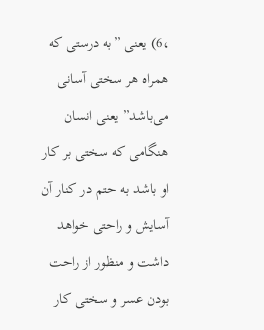،6) یعنی ”به درستی که همراه هر سختی آسانی می‌باشد” یعنی انسان هنگامی که سختی بر کار او باشد به حتم در کنار آن آسایش و راحتی خواهد داشت و منظور از راحت بودن عسر و سختی کار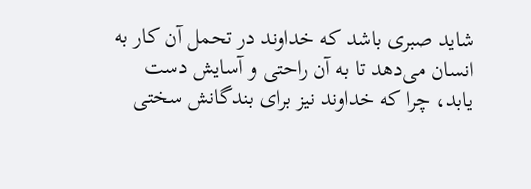شاید صبری باشد که خداوند در تحمل آن کار به انسان می‌دهد تا به آن راحتی و آسایش دست یابد، چرا که خداوند نیز برای بندگانش سختی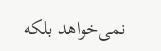نمی‌خواهد بلکه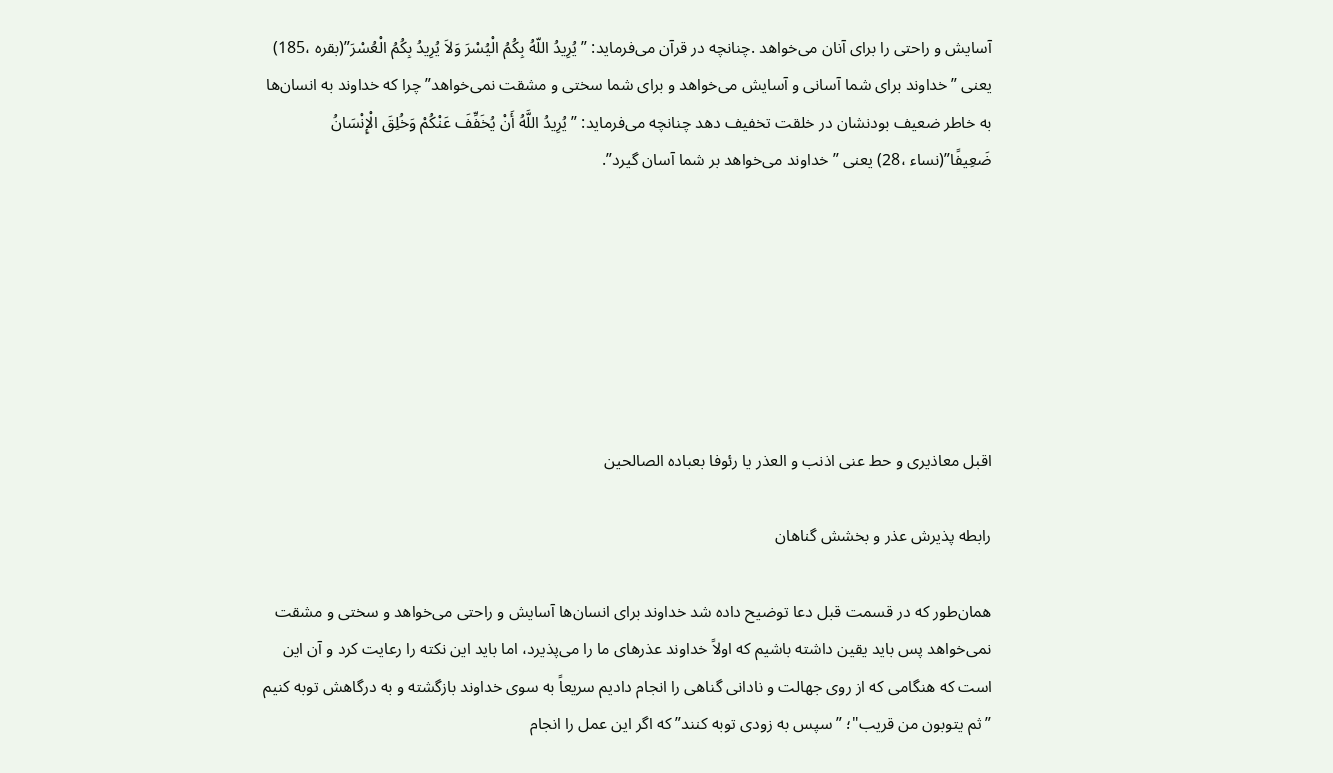آسایش و راحتی را برای آنان می‌خواهد .چنانچه در قرآن می‌فرماید: ”یُرِیدُ اللّهُ بِکُمُ الْیُسْرَ وَلاَ یُرِیدُ بِکُمُ الْعُسْرَ”(بقره ،185) یعنی ”خداوند برای شما آسانی و آسایش می‌خواهد و برای شما سختی و مشقت نمی‌خواهد” چرا که خداوند به انسان‌ها به خاطر ضعیف بودنشان در خلقت تخفیف دهد چنانچه می‌فرماید: ”یُرِیدُ اللَّهُ أَنْ یُخَفِّفَ عَنْکُمْ وَخُلِقَ الْإِنْسَانُ ضَعِیفًا”(نساء ،28) یعنی ”خداوند می‌خواهد بر شما آسان گیرد”.







اقبل معاذیری و حط عنی اذنب و العذر یا رئوفا بعباده الصالحین

رابطه پذیرش عذر و بخشش گناهان

همان‌طور که در قسمت قبل دعا توضیح داده شد خداوند برای انسان‌ها آسایش و راحتی می‌خواهد و سختی و مشقت نمی‌خواهد پس باید یقین داشته باشیم که اولاً خداوند عذرهای ما را می‌پذیرد، اما باید این نکته را رعایت کرد و آن این است که هنگامی که از روی جهالت و نادانی گناهی را انجام دادیم سریعاً به سوی خداوند بازگشته و به درگاهش توبه کنیم ”ثم یتوبون من قریب"؛ ”سپس به زودی توبه کنند” که اگر این عمل را انجام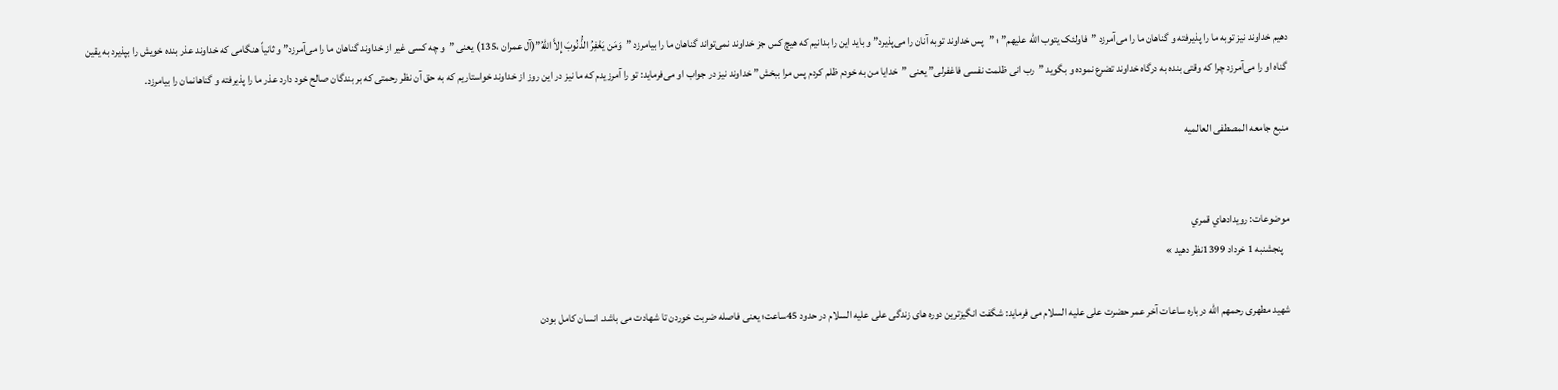دهیم خداوند نیز توبه ما را پذیرفته و گناهان ما را می‌آمرزد ”فاولئک یتوب الله علیهم” ؛ ”پس خداوند توبه آنان را می‌پذیرد” و باید این را بدانیم که هیچ کس جز خداوند نمی‌تواند گناهان ما را بیامرزد ”وَمَن یَغْفِرُ الذُّنُوبَ إِلاَّ اللّهُ”(آل عمران ،135) یعنی ”و چه کسی غیر از خداوند گناهان ما را می‌آمرزد” و ثانیاً هنگامی که خداوند عذر بنده خویش را بپذیرد به یقین گناه او را می‌آمرزد چرا که وقتی بنده به درگاه خداوند تضرع نموده و بگوید ”رب انی ظلمت نفسی فاغفرلی” یعنی ”خدایا من به خودم ظلم کردم پس مرا ببخش” خداوند نیز در جواب او می‌فرماید: تو را آمرزیدم که ما نیز در این روز از خداوند خواستاریم که به حق آن نظر رحمتی که بر بندگان صالح خود دارد عذر ما را پذیرفته و گناهانمان را بیامرزد.

منبع جامعه المصطفی العالمیه


موضوعات: رويدادهاي قمري
   پنجشنبه 1 خرداد 1399نظر دهید »

شهید مطهری رحمهم الله درباره ساعات آخر عمر حضرت علی علیه السلام می فرماید: شگفت انگیزترین دوره های زندگی علی علیه السلام در حدود 45ساعت؛ یعنی فاصله ضربت خوردن تا شهادت می باشد. انسان کامل بودن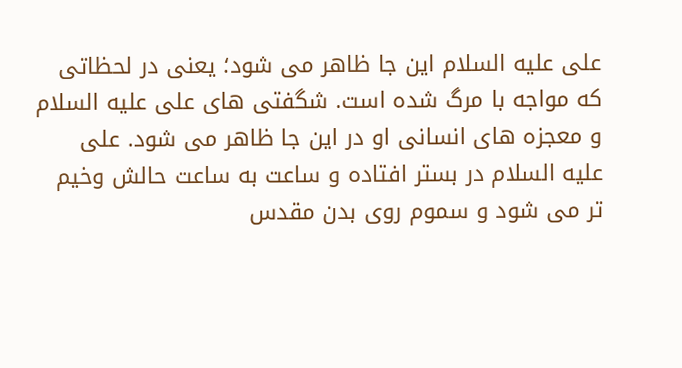علی علیه السلام این جا ظاهر می شود؛ یعنی در لحظاتی که مواجه با مرگ شده است. شگفتی های علی علیه السلام و معجزه های انسانی او در این جا ظاهر می شود. علی علیه السلام در بستر افتاده و ساعت به ساعت حالش وخیم تر می شود و سموم روی بدن مقدس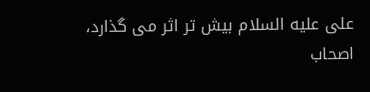علی علیه السلام بیش تر اثر می گذارد، اصحاب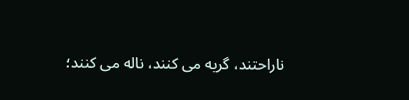ناراحتند، گریه می کنند، ناله می کنند؛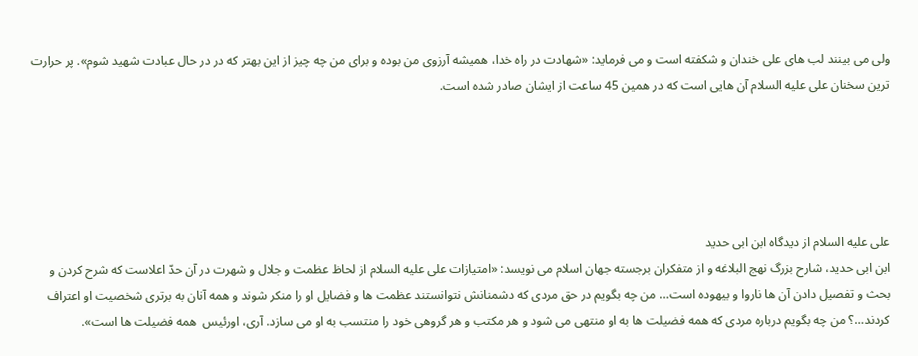ولی می بینند لب های علی خندان و شکفته است و می فرماید: «شهادت در راه خدا، همیشه آرزوی من بوده و برای من چه چیز از این بهتر که در در حال عبادت شهید شوم». پر حرارت ترین سخنان علی علیه السلام آن هایی است که در همین 45 ساعت از ایشان صادر شده است.





علی علیه السلام از دیدگاه ابن ابی حدید
ابن ابی حدید، شارح بزرگ نهج البلاغه و از متفکران برجسته جهان اسلام می نویسد: «امتیازات علی علیه السلام از لحاظ عظمت و جلال و شهرت در آن حدّ اعلاست که شرح کردن و بحث و تفصیل دادن آن ها ناروا و بیهوده است… من چه بگویم در حق مردی که دشمنانش نتوانستند عظمت ها و فضایل او را منکر شوند و همه آنان به برتری شخصیت او اعتراف کردند…؟ من چه بگویم درباره مردی که همه فضیلت ها به او منتهی می شود و هر مکتب و هر گروهی خود را منتسب به او می سازد. آری، اورئیس  همه فضیلت ها است».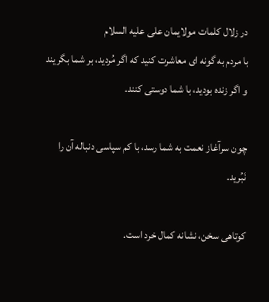در زلال کلمات مولایمان علی علیه السلام
با مردم به گونه ای معاشرت کنید که اگر مُردید، بر شما بگریند و اگر زنده بودید، با شما دوستی کنند.

چون سرآغاز نعمت به شما رسد، با کم سپاسی دنباله آن را نَبُرید.

کوتاهی سخن، نشانه کمال خرد است.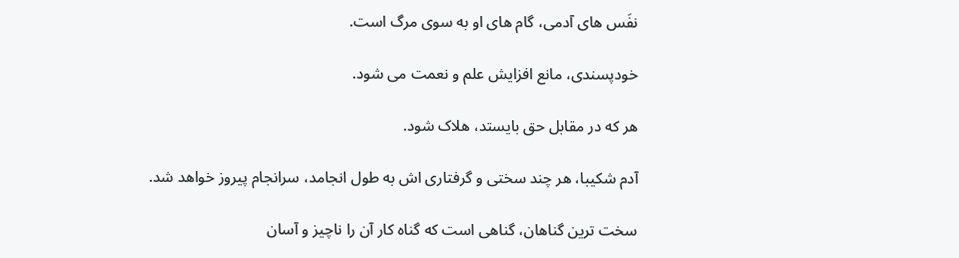نفَس های آدمی، گام های او به سوی مرگ است.

خودپسندی، مانع افزایش علم و نعمت می شود.

هر که در مقابل حق بایستد، هلاک شود.

آدم شکیبا، هر چند سختی و گرفتاری اش به طول انجامد، سرانجام پیروز خواهد شد.

سخت ترین گناهان، گناهی است که گناه کار آن را ناچیز و آسان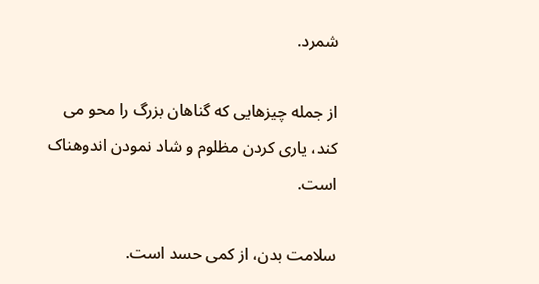شمرد.

از جمله چیزهایی که گناهان بزرگ را محو می کند، یاری کردن مظلوم و شاد نمودن اندوهناک است.

سلامت بدن، از کمی حسد است.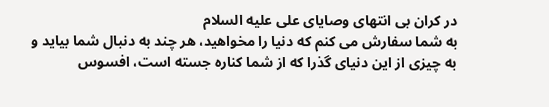در کران بی انتهای وصایای علی علیه السلام
به شما سفارش می کنم که دنیا را مخواهید، هر چند به دنبال شما بیاید و به چیزی از این دنیای گذرا که از شما کناره جسته است، افسوس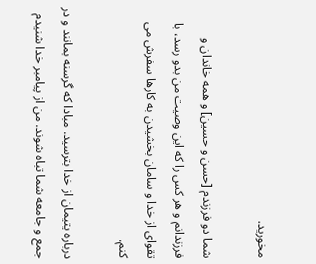مخورید.

شما دو فرزندم [حسن و حسین] و همه خاندان و فرزندانم و هر کس را که این وصیت من بدو رسد، با تقوای از خدا و سامان بخشیدن به کارها سفرش می کنم.

درباره یتیمان از خدا بترسید. مبادا که گرسنه بمانند و در جمع و جامعه شما تباه شوند. من از پیامبر خدا شنیدم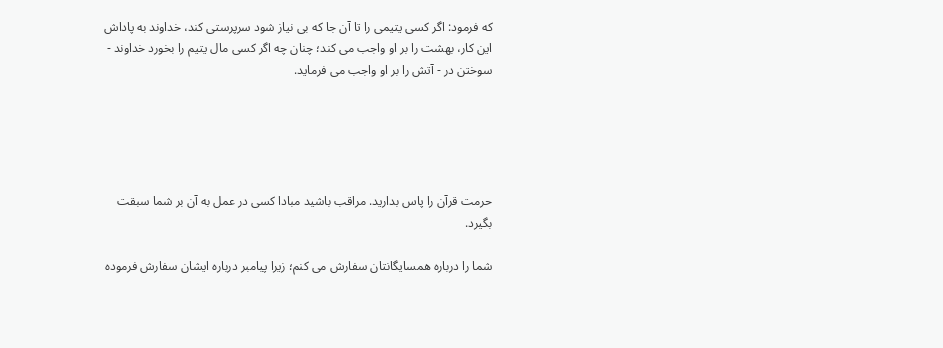که فرمود: اگر کسی یتیمی را تا آن جا که بی نیاز شود سرپرستی کند، خداوند به پاداش این کار، بهشت را بر او واجب می کند؛ چنان چه اگر کسی مال یتیم را بخورد خداوند - سوختن در - آتش را بر او واجب می فرماید.





حرمت قرآن را پاس بدارید. مراقب باشید مبادا کسی در عمل به آن بر شما سبقت بگیرد.

شما را درباره همسایگانتان سفارش می کنم؛ زیرا پیامبر درباره ایشان سفارش فرموده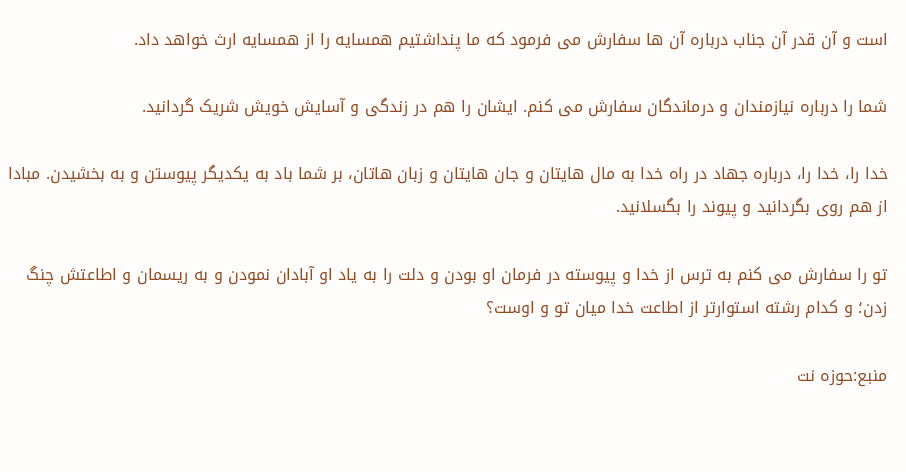است و آن قدر آن جناب درباره آن ها سفارش می فرمود که ما پنداشتیم همسایه را از همسایه ارث خواهد داد.

شما را درباره نیازمندان و درماندگان سفارش می کنم. ایشان را هم در زندگی و آسایش خویش شریک گردانید.

خدا را، خدا را، درباره جهاد در راه خدا به مال هایتان و جان هایتان و زبان هاتان، بر شما باد به یکدیگر پیوستن و به بخشیدن. مبادا از هم روی بگردانید و پیوند را بگسلانید.

تو را سفارش می کنم به ترس از خدا و پیوسته در فرمان او بودن و دلت را به یاد او آبادان نمودن و به ریسمان و اطاعتش چنگ زدن؛ و کدام رشته استوارتر از اطاعت خدا میان تو و اوست؟

منبع:حوزه نت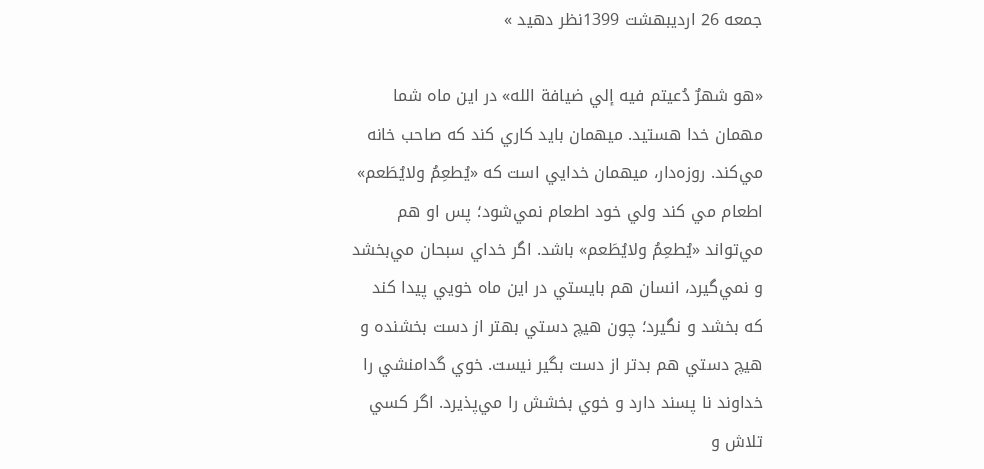جمعه 26 اردیبهشت 1399نظر دهید »

«هو شهرٌ دُعيتم فيه إلي ضيافة الله» در اين ماه شما مهمان خدا هستيد. ميهمان بايد کاري کند که صاحب خانه مي‌کند. روزه‌دار، ميهمان خدايي است که «يُطعِمُ ولايُطَعم» اطعام مي کند ولي خود اطعام نمي‌شود؛ پس او هم مي‌تواند «يُطعِمُ ولايُطَعم» باشد. اگر خداي سبحان مي‌بخشد و نمي‌گيرد، انسان هم بايستي در اين ماه خويي پيدا کند که بخشد و نگيرد؛ چون هيچ دستي بهتر از دست بخشنده و هيچ دستي هم بدتر از دست بگير نيست. خوي گدامنشي را خداوند نا پسند دارد و خوي بخشش را مي‌پذيرد. اگر کسي تلاش و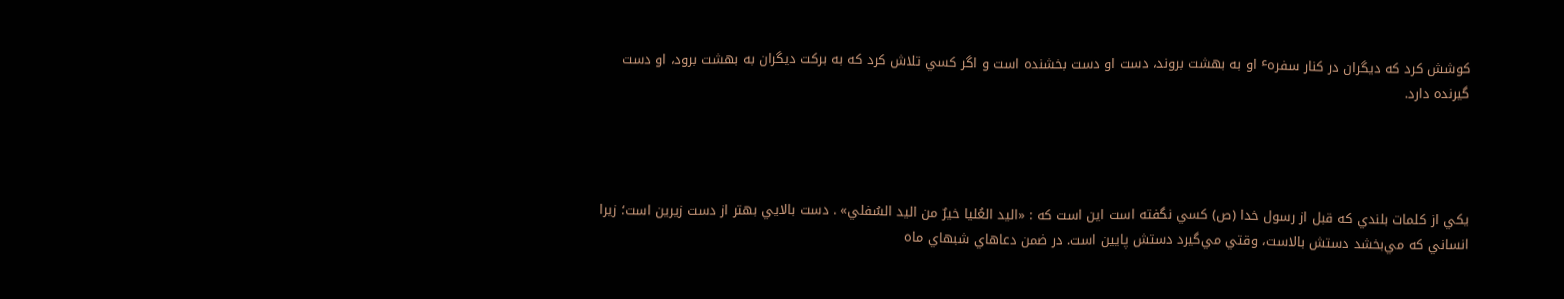کوشش کرد که ديگران در کنار سفرهٴ او به بهشت بروند، دست او دست بخشنده است و اگر کسي تلاش کرد که به برکت ديگران به بهشت برود، او دست گيرنده دارد.




يکي از کلمات بلندي که قبل از رسول خدا (ص) کسي نگفته است اين است که : «اليد العُليا خيرٌ من اليد السُفلي» . دست بالايي بهتر از دست زيرين است؛ زيرا انساني که مي‌بخشد دستش بالاست، وقتي مي‌گيرد دستش پايين است. در ضمن دعاهاي شبهاي ماه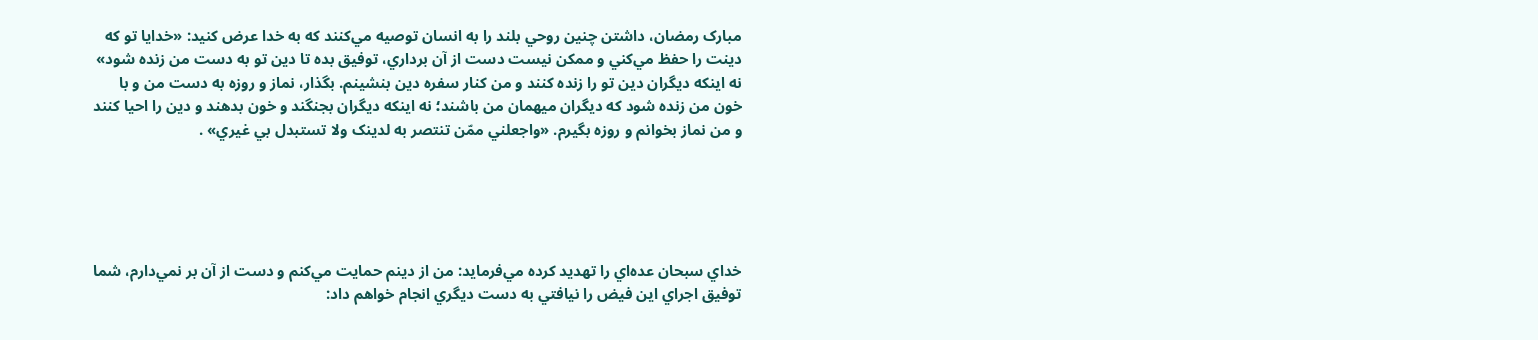مبارک رمضان، داشتن چنين روحي بلند را به انسان توصيه مي‌کنند که به خدا عرض کنيد: «خدايا تو که دينت را حفظ مي‌کني و ممکن نيست دست از آن برداري، توفيق بده تا دين تو به دست من زنده شود» نه اينکه ديگران دين تو را زنده کنند و من کنار سفره دين بنشينم. بگذار، نماز و روزه به دست من و با خون من زنده شود که ديگران ميهمان من باشند؛ نه اينکه ديگران بجنگند و خون بدهند و دين را احيا کنند و من نماز بخوانم و روزه بگيرم. «واجعلني ممّن تنتصر به لدينک ولا تستبدل بي غيري» .





خداي سبحان عده‌اي را تهديد کرده مي‌فرمايد: من از دينم حمايت مي‌کنم و دست از آن بر نمي‌دارم، شما توفيق اجراي اين فيض را نيافتي به دست ديگري انجام خواهم داد: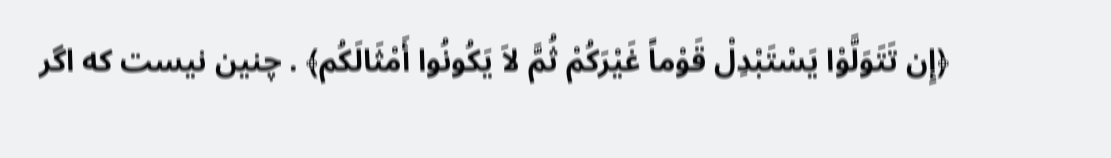﴿إِن تَتَوَلَّوْا يَسْتَبْدِلْ قَوْماً غَيْرَکُمْ ثُمَّ لاَ يَکُونُوا أَمْثَالَکُم﴾ . چنين نيست که اگر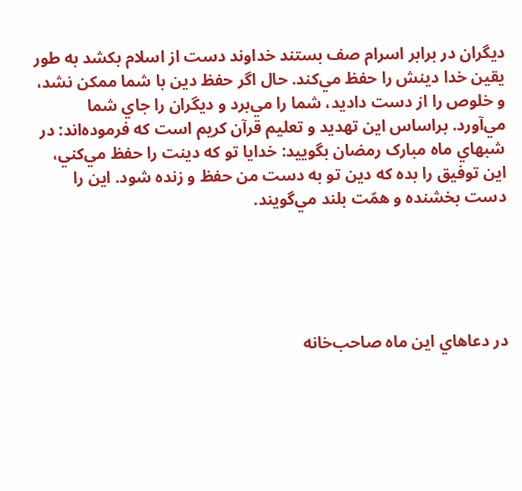ديگران در برابر اسرام صف بستند خداوند دست از اسلام بکشد به طور يقين خدا دينش را حفظ مي‌کند. حال اگر حفظ دين با شما ممکن نشد، و خلوص را از دست داديد، شما را مي‌برد و ديگران را جاي شما مي‌آورد. براساس اين تهديد و تعليم قرآن کريم است که فرموده‌اند: در شبهاي ماه مبارک رمضان بگوييد: خدايا تو که دينت را حفظ مي‌کني، اين توفيق را بده که دين تو به دست من حفظ و زنده شود. اين را دست بخشنده و همّت بلند مي‌گويند.





در دعاهاي اين ماه صاحب‌خانه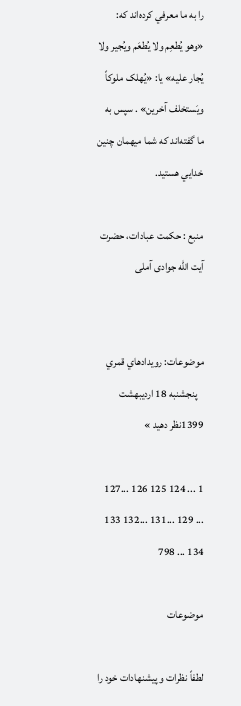را به ما معرفي کرده‌اند که: «وهو يُطعِم ولا يُطعَم ويُجير ولا يُجار عليه» يا: «يُهلک ملوکاً ويَستخلف آخرين» . سپس به ما گفته‌اند که شما ميهمان چنين خدايي هستيد.

منبع : حکمت عبادات، حضرت آیت الله جوادی آملی


موضوعات: رويدادهاي قمري
   پنجشنبه 18 اردیبهشت 1399نظر دهید »

1 ... 124 125 126 ...127 ... 129 ...131 ...132 133 134 ... 798

موضوعات

لطفاً نظرات و پيشنهادات خود را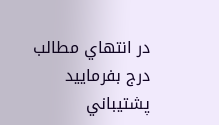در انتهاي مطالب درج بفرماييد پشتيباني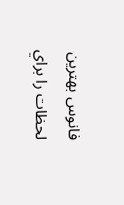فانوس بهترين لحظات را براي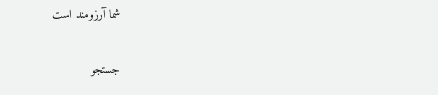شما آرزومند است

جستجو